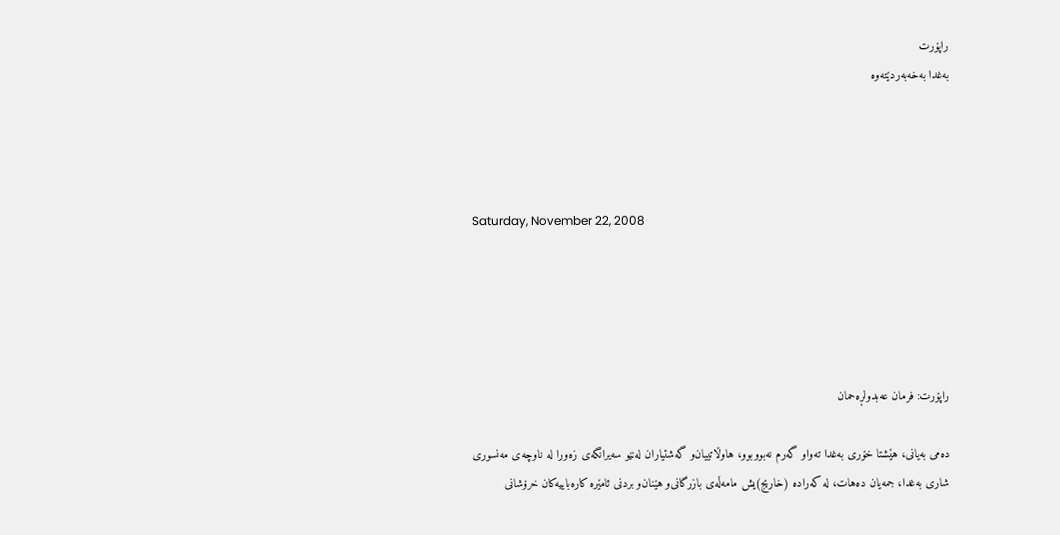راپۆرت
به‌غدا به‌خه‌به‌ردێته‌وه‌




Saturday, November 22, 2008





راپۆرت: فرمان عه‌بدولڕه‌حمان

ده‌می‌ به‌یانی‌، هێشتا خۆری‌ به‌غدا ته‌واو گه‌رم نه‌بووبوو، هاوڵاتییان‌و گه‌شتیاران له‌نێو سه‌یرانگه‌ی‌ زه‌ورا له‌ ناوچه‌ی‌ مه‌نسوری‌ شاری‌ به‌غدا، جمه‌یان ده‌هات، له‌ كه‌راده‌ (خاریج)یش مامه‌ڵه‌ی‌ بازرگانی‌‌و هێنان‌و بردنی‌ ئامێره‌ كاره‌باییه‌كان خرۆشانی‌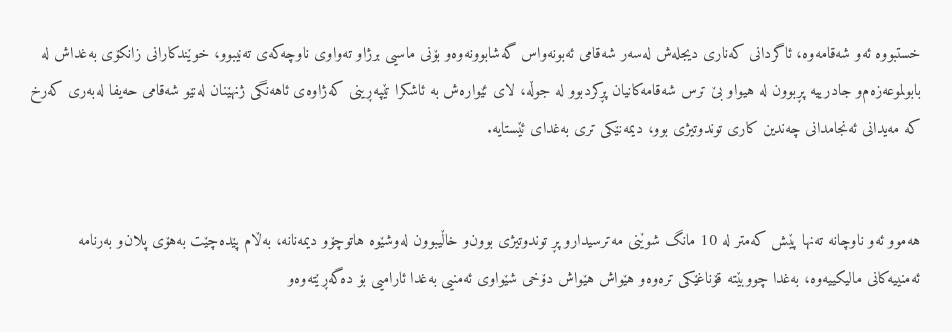خستبووه‌ ئه‌و شه‌قامه‌وه‌، ئاگردانی‌ كه‌ناری‌ دیجله‌ش له‌سه‌ر شه‌قامی‌ ئه‌بونه‌واس گه‌شابوونه‌وه‌و بۆنی‌ ماسیی‌ برژاو ته‌واوی‌ ناوچه‌كه‌ی‌ ته‌نیبوو، خوێندكارانی‌ زانكۆی‌ به‌غداش له‌ بابولموعه‌زه‌م‌و جادرییه‌ پڕبوون له‌ هیواو بێ‌ ترس شه‌قامه‌كانیان پڕكردبوو له‌ جوڵه‌، لای‌ ئێواره‌ش به‌ ئاشكرا تێپه‌ڕینی‌ كه‌ژاوه‌ی‌ ئاهه‌نگی‌ ژنهێنان له‌نێو شه‌قامی‌ حه‌یفا له‌به‌ری‌ كه‌رخ كه‌ مه‌یدانی‌ ئه‌نجامدانی‌ چه‌ندین كاری‌ توندوتیژی‌ بوو، دیمه‌نێكی‌ تری‌ به‌غدای‌ ئێستایه‌.


هه‌موو ئه‌و ناوچانه‌ ته‌نها پێش كه‌متر له‌ 10 مانگ شوێنی‌ مه‌ترسیدار‌و پڕ توندوتیژی‌ بوون‌و خاڵیبوون له‌وشێوه‌ هاتوچۆو دیمه‌نانه‌، به‌ڵام پێده‌چێت به‌هۆی‌ پلان‌و به‌رنامه‌ ئه‌منییه‌كانی‌ مالیكییه‌وه‌، به‌غدا چووبێته‌ قۆناغێكی‌ تره‌وه‌و هێواش هێواش دۆخی‌ شێواوی‌ ئه‌منیی‌ به‌غدا ئارامیی‌ بۆ ده‌گه‌ڕێته‌وه‌و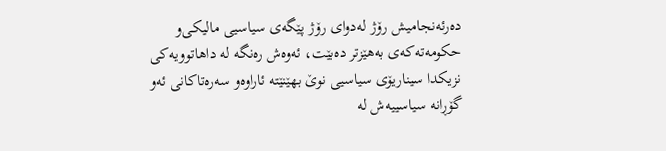ده‌رئه‌نجامیش رۆژ له‌دوای‌ رۆژ پێگه‌ی‌ سیاسیی‌ مالیكی‌‌و حكومه‌ته‌كه‌ی‌ به‌هێزتر ده‌بێت، ئه‌وه‌ش ره‌نگه‌ له‌ داهاتوویه‌كی‌ نزیكدا سیناریۆی‌ سیاسیی‌ نوێ‌ بهێنێته‌ ئاراوه‌و سه‌ره‌تاكانی‌ ئه‌و گۆڕانه‌ سیاسییه‌ش له‌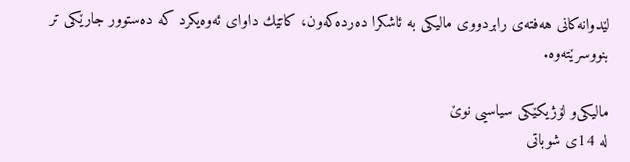لێدوانه‌كانی‌ هه‌فته‌ی‌ رابردووی‌ مالیكی‌ به‌ ئاشكرا ده‌رده‌كه‌ون، كاتێك داوای‌ ئه‌وه‌یكرد كه‌ ده‌ستوور جارێكی‌ تر بنووسرێته‌وه‌.

مالیكی‌‌و لۆژیكێكی‌ سیاسیی‌ نوێ‌
له‌ 14ی‌ شوباتی‌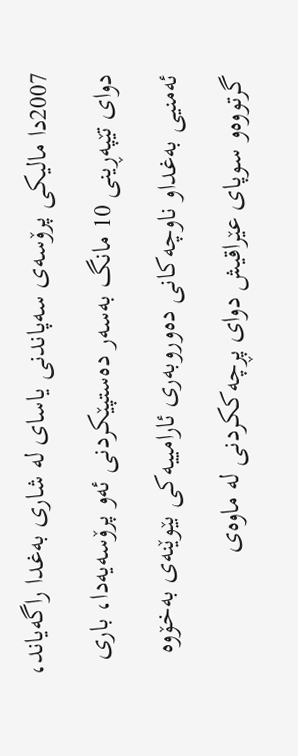2007دا مالیكی‌ پرۆسه‌ی‌ سه‌پاندنی‌ یاسای‌ له‌ شاری‌ به‌غدا راگه‌یاند، دوای‌ تێپه‌ڕینی‌ 10 مانگ به‌سه‌ر ده‌ستپێكردنی‌ ئه‌و پرۆسه‌یه‌دا، باری‌ ئه‌منیی‌ به‌غداو ناوچه‌كانی‌ ده‌وروبه‌ری‌ ئارامییه‌كی‌ بێوێنه‌ی‌ به‌خۆوه‌ گرتووه‌و سوپای‌ عێراقیش دوای‌ پڕچه‌ككردنی‌ له‌ ماوه‌ی‌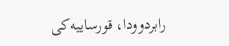رابردوودا، قورساییه‌كی‌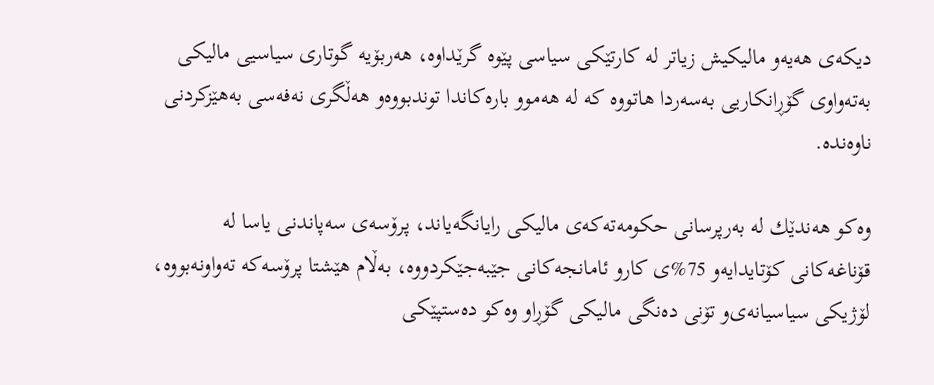دیكه‌ی‌ هه‌یه‌‌و مالیكیش زیاتر له‌ كارتێكی‌ سیاسی‌ پێوه‌ گرێداوه‌، هه‌ربۆیه‌ گوتاری‌ سیاسیی‌ مالیكی‌ به‌ته‌واوی‌ گۆڕانكاریی‌ به‌سه‌ردا هاتووه‌ كه‌ له‌ هه‌موو باره‌كاندا توندبووه‌‌و هه‌ڵگری‌ نه‌فه‌سی به‌هێزكردنی‌ ناوه‌نده‌.

وه‌كو هه‌ندێك له‌ به‌رپرسانی‌ حكومه‌ته‌كه‌ی‌ مالیكی‌ رایانگه‌یاند، پرۆسه‌ی‌ سه‌پاندنی‌ یاسا له‌ قۆناغه‌كانی‌ كۆتایدایه‌و 75%ی‌ كارو ئامانجه‌كانی‌ جێبه‌جێكردووه‌، به‌ڵام هێشتا پرۆسه‌كه‌ ته‌واونه‌بووه‌، لۆژیكی‌ سیاسیانه‌ی‌‌و تۆنی‌ ده‌نگی‌ مالیكی‌ گۆڕاو وه‌كو ده‌ستپێكی‌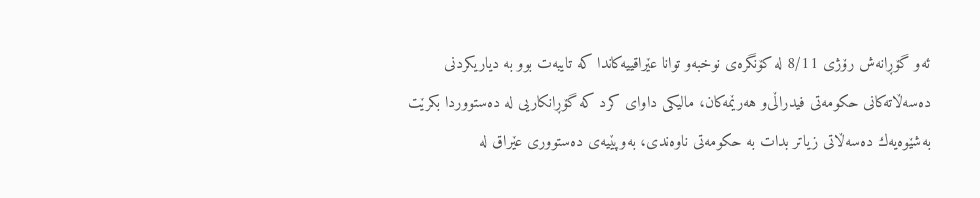ئه‌و گۆڕانه‌ش رۆژی‌ 8/11 له‌ كۆنگره‌ی‌ نوخبه‌و توانا عێراقییه‌كاندا كه‌ تایبه‌ت بوو به‌ دیاریكردنی‌ ده‌سه‌ڵاته‌كانی‌ حكومه‌تی‌ فیدراڵی‌‌و هه‌رێمه‌كان، مالیكی‌ داوای‌ كرد كه‌ گۆڕانكاریی‌ له‌ ده‌ستووردا بكرێت به‌شێوه‌یه‌ك ده‌سه‌ڵاتی‌ زیاتر بدات به‌ حكومه‌تی‌ ناوه‌ندی‌، به‌وپێیه‌ی‌ ده‌ستووری‌ عێراق له‌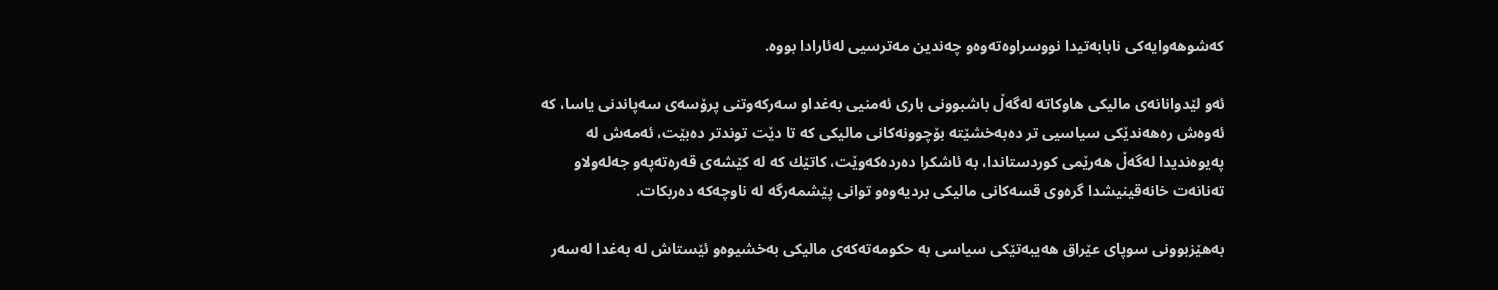كه‌شوهه‌وایه‌كی‌ نابابه‌تیدا نووسراوه‌ته‌وه‌و چه‌ندین مه‌ترسیی‌ له‌ئارادا بووه‌.

ئه‌و لێدوانانه‌ی‌ مالیكی‌ هاوكاته‌ له‌گه‌ڵ‌ باشبوونی‌ باری‌ ئه‌منیی‌ به‌غداو سه‌ركه‌وتنی‌ پرۆسه‌ی‌ سه‌پاندنی‌ یاسا، كه‌ ئه‌وه‌ش ره‌هه‌ندێكی‌ سیاسیی‌ تر ده‌به‌خشێته‌ بۆچوونه‌كانی‌ مالیكی‌ كه‌ تا دێت توندتر ده‌بێت، ئه‌مه‌ش له‌ په‌یوه‌ندیدا له‌گه‌ڵ‌ هه‌رێمی‌ كوردستاندا، به‌ ئاشكرا ده‌رده‌كه‌وێت، كاتێك كه‌ له‌ كێشه‌ی‌ قه‌ره‌ته‌په‌و جه‌له‌ولاو ته‌نانه‌ت خانه‌قینیشدا گره‌وی‌ قسه‌كانی‌ مالیكی‌ بردیه‌وه‌و توانی‌ پێشمه‌رگه‌ له‌ ناوچه‌كه‌ ده‌ربكات.

به‌هێزبوونی‌ سوپای‌ عێراق هه‌یبه‌تێكی‌ سیاسی‌ به‌ حكومه‌ته‌كه‌ی‌ مالیكی‌ به‌خشیوه‌و ئێستاش له‌ به‌غدا له‌سه‌ر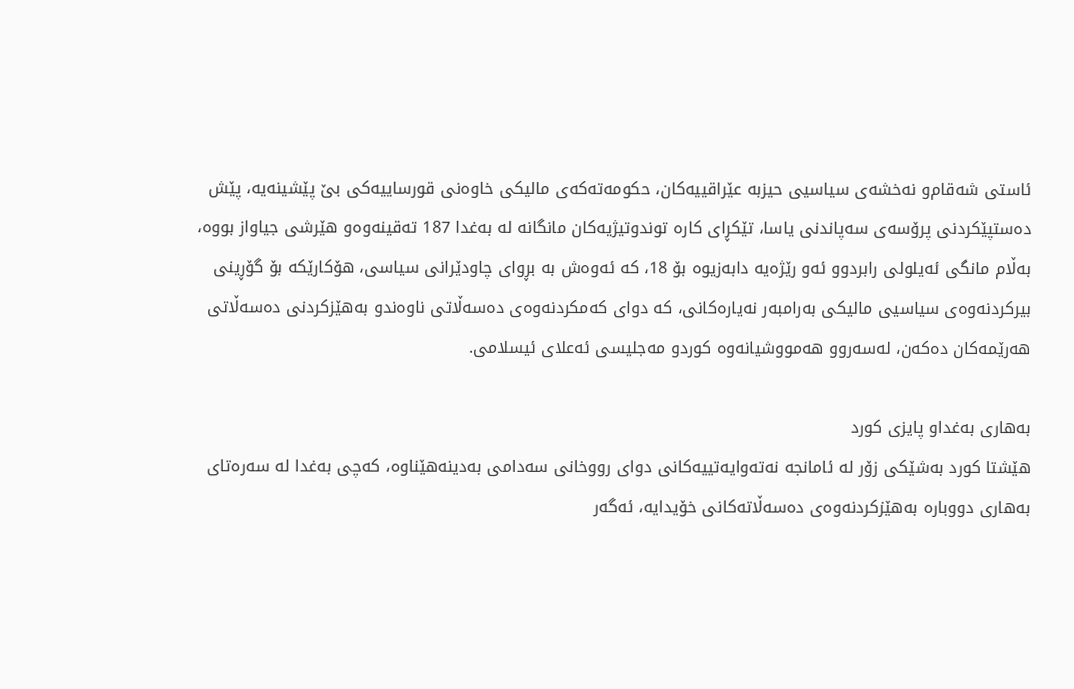ئاستی‌ شه‌قام‌و نه‌خشه‌ی‌ سیاسیی‌ حیزبه‌ عێراقییه‌كان، حكومه‌ته‌كه‌ی‌ مالیكی‌ خاوه‌نی‌ قورساییه‌كی‌ بێ‌ پێشینه‌یه‌، پێش ده‌ستپێكردنی‌ پرۆسه‌ی‌ سه‌پاندنی‌ یاسا، تێكڕای‌ كاره‌ توندوتیژیه‌كان مانگانه‌ له‌ به‌غدا 187 ته‌قینه‌وه‌و هێرشی‌ جیاواز بووه‌، به‌ڵام مانگی‌ ئه‌یلولی‌ رابردوو ئه‌و رێژه‌یه‌ دابه‌زیوه‌ بۆ 18، كه‌ ئه‌وه‌ش به‌ بڕوای‌ چاودێرانی‌ سیاسی‌، هۆكارێكه‌ بۆ گۆڕینی‌ بیركردنه‌وه‌ی‌ سیاسیی‌ مالیكی‌ به‌رامبه‌ر نه‌یاره‌كانی‌، كه‌ دوای‌ كه‌مكردنه‌وه‌ی‌ ده‌سه‌ڵاتی‌ ناوه‌ندو به‌هێزكردنی‌ ده‌سه‌ڵاتی‌ هه‌رێمه‌كان ده‌كه‌ن، له‌سه‌روو هه‌مووشیانه‌وه‌ كوردو مه‌جلیسی‌ ئه‌علای‌ ئیسلامی‌.

به‌هاری‌ به‌غداو پایزی‌ كورد
هێشتا كورد به‌شێكی‌ زۆر له‌ ئامانجه‌ نه‌ته‌وایه‌تییه‌كانی‌ دوای‌ رووخانی‌ سه‌دامی‌ به‌دینه‌هێناوه‌، كه‌چی‌ به‌غدا له‌ سه‌ره‌تای‌ به‌هاری‌ دووباره‌ به‌هێزكردنه‌وه‌ی‌ ده‌سه‌ڵاته‌كانی‌ خۆیدایه‌، ئه‌گه‌ر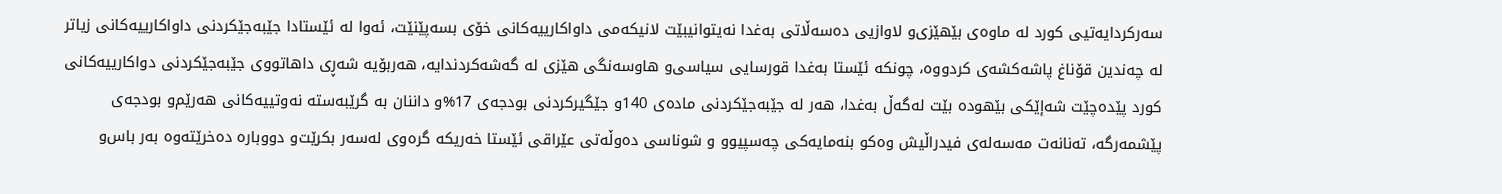سه‌ركردایه‌تیی‌ كورد له‌ ماوه‌ی‌ بێهێزی‌‌و لاوازیی‌ ده‌سه‌ڵاتی‌ به‌غدا نه‌یتوانیبێت لانیكه‌می‌ داواكارییه‌كانی‌ خۆی‌ بسه‌پێنێت، ئه‌وا له‌ ئێستادا جێبه‌جێكردنی‌ داواكارییه‌كانی‌ زیاتر له‌ چه‌ندین قۆناغ پاشه‌كشه‌ی‌ كردووه‌، چونكه‌ ئێستا به‌غدا قورسایی‌ سیاسی‌‌و هاوسه‌نگی‌ هێزی‌ له‌ گه‌شه‌كردندایه‌، هه‌ربۆیه‌ شه‌ڕی‌ داهاتووی‌ جێبه‌جێكردنی‌ دواكارییه‌كانی‌ كورد پێده‌چێت شه‌إێكی‌ بێهوده‌ بێت له‌گه‌ڵ‌ به‌غدا، هه‌ر له‌ جێبه‌جێكردنی‌ ماده‌ی‌ 140و جێگیركردنی‌ بودجه‌ی‌ 17%و داننان به‌ گرێبه‌سته‌ نه‌وتییه‌كانی‌ هه‌رێم‌و بودجه‌ی‌ پێشمه‌رگه‌، ته‌نانه‌ت مه‌سه‌له‌ی‌ فیدراڵیش وه‌كو بنه‌مایه‌كی‌ چه‌سپیوو ‌و شوناسی‌ ده‌وڵه‌تی‌ عێراقی‌ ئێستا خه‌ریكه‌ گره‌وی‌ له‌سه‌ر بكرێت‌و دووباره‌ ده‌خرێته‌وه‌ به‌ر باس‌و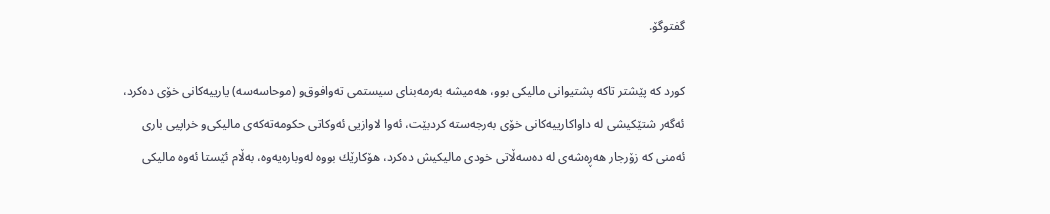گفتوگۆ.

كورد كه‌ پێشتر تاكه‌ پشتیوانی‌ مالیكی‌ بوو، هه‌میشه‌ به‌رمه‌بنای‌ سیستمی‌ ته‌وافوق‌و (موحاسه‌سه‌) یارییه‌كانی‌ خۆی‌ ده‌كرد، ئه‌گه‌ر شتێكیشی‌ له‌ داواكارییه‌كانی‌ خۆی‌ به‌رجه‌سته‌ كردبێت، ئه‌وا لاوازیی‌ ئه‌وكاتی‌ حكومه‌ته‌كه‌ی‌ مالیكی‌‌و خراپیی‌ باری‌ ئه‌منی‌ كه‌ زۆرجار هه‌ڕه‌شه‌ی‌ له‌ ده‌سه‌ڵاتی‌ خودی‌ مالیكیش ده‌كرد، هۆكارێك بووه‌ له‌وباره‌یه‌وه‌، به‌ڵام ئێستا ئه‌وه‌ مالیكی‌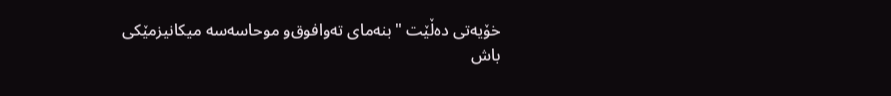خۆیه‌تی‌ ده‌ڵێت "بنه‌مای‌ ته‌وافوق‌و موحاسه‌سه‌ میكانیزمێكی‌ باش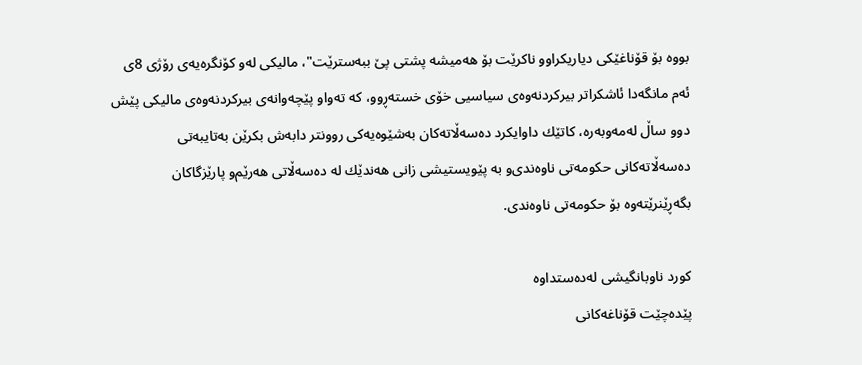بووه‌ بۆ قۆناغێكی‌ دیاریكراوو ناكرێت بۆ هه‌میشه‌ پشتی‌ پێ‌ ببه‌سترێت"، مالیكی‌ له‌و كۆنگره‌یه‌ی‌ رۆژی‌ 8ی‌ ئه‌م مانگه‌دا ئاشكراتر بیركردنه‌وه‌ی‌ سیاسیی‌ خۆی‌ خسته‌ڕوو، كه‌ ته‌واو پێچه‌وانه‌ی‌ بیركردنه‌وه‌ی‌ مالیكی‌ پێش دوو ساڵ‌ له‌مه‌وبه‌ره‌، كاتێك داوایكرد ده‌سه‌ڵاته‌كان به‌شێوه‌یه‌كی‌ روونتر دابه‌ش بكرێن به‌تایبه‌تی‌ ده‌سه‌ڵاته‌كانی‌ حكومه‌تی‌ ناوه‌ندی‌‌و به‌ پێویستیشی‌ زانی‌ هه‌ندێك له‌ ده‌سه‌ڵاتی‌ هه‌رێم‌و پارێزگاكان بگه‌ڕێنرێته‌وه‌ بۆ حكومه‌تی ناوه‌ندی‌.

كورد ناوبانگیشی‌ له‌ده‌ستداوه‌
پێده‌چێت قۆناغه‌كانی‌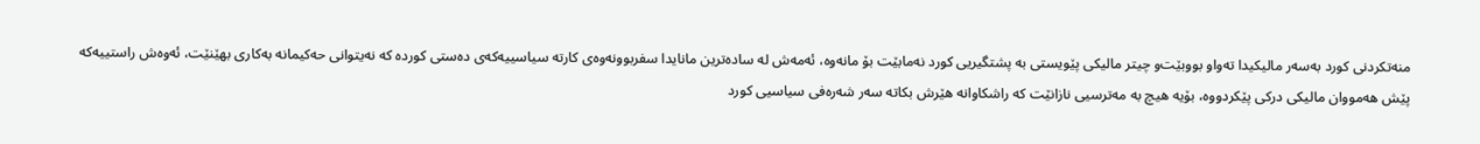منه‌تكردنی‌ كورد به‌سه‌ر مالیكیدا ته‌واو بووبێت‌و چیتر مالیكی‌ پێویستی‌ به‌ پشتگیریی‌ كورد نه‌مابێت بۆ مانه‌وه‌، ئه‌مه‌ش له‌ ساده‌ترین مانایدا سفربوونه‌وه‌ی‌ كارته‌ سیاسییه‌كه‌ی‌ ده‌ستی‌ كورده‌ كه‌ نه‌یتوانی‌ حه‌كیمانه‌ به‌كاری بهێنێت، ئه‌وه‌ش راستییه‌كه‌ پێش هه‌مووان مالیكی‌ دركی‌ پێكردووه‌، بۆیه‌ هیچ به‌ مه‌ترسیی‌ نازانێت كه‌ راشكاوانه‌ هێرش بكاته‌ سه‌ر شه‌ره‌فی‌ سیاسیی‌ كورد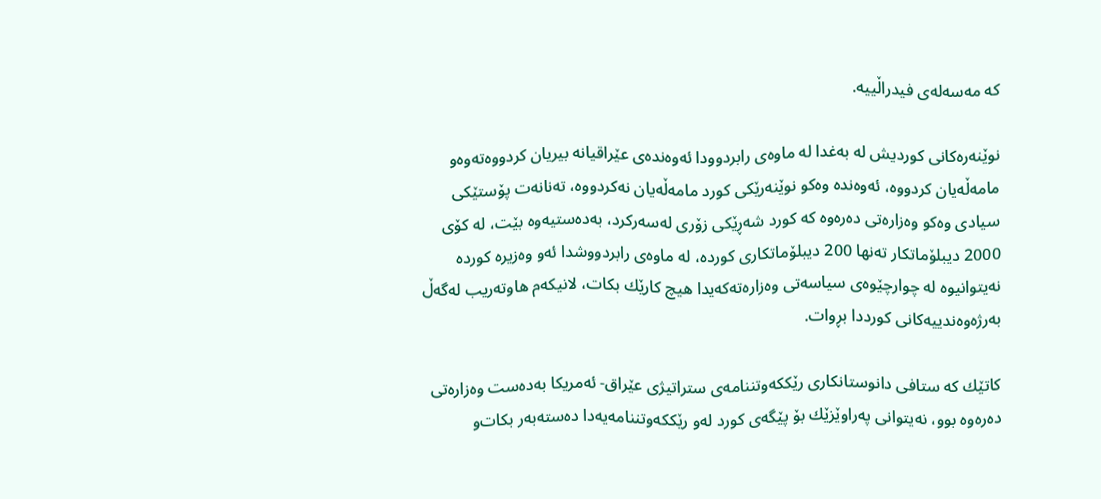كه‌ مه‌سه‌له‌ی‌ فیدراڵییه‌.

نوێنه‌ره‌كانی‌ كوردیش له‌ به‌غدا له‌ ماوه‌ی‌ رابردوودا ئه‌وه‌نده‌ی‌ عێراقیانه‌ بیریان كردووه‌ته‌وه‌و مامه‌ڵه‌یان كردووه‌، ئه‌وه‌نده‌ وه‌كو نوێنه‌رێكی‌ كورد مامه‌ڵه‌یان نه‌كردووه‌، ته‌نانه‌ت پۆستێكی‌ سیادی‌ وه‌كو وه‌زاره‌تی‌ ده‌ره‌وه‌ كه‌ كورد شه‌ڕێكی‌ زۆری‌ له‌سه‌ركرد، به‌ده‌ستیه‌وه‌ بێت، له‌ كۆی‌ 2000 دیبلۆماتكار ته‌نها 200 دیبلۆماتكاری‌ كورده‌، له‌ ماوه‌ی‌ رابردووشدا ئه‌و وه‌زیره‌ كورده‌ نه‌یتوانیوه‌ له‌ چوارچێوه‌ی‌ سیاسه‌تی‌ وه‌زاره‌ته‌كه‌یدا هیچ كارێك بكات، لانیكه‌م هاوته‌ریب له‌گه‌ڵ‌ به‌رژه‌وه‌ندییه‌كانی‌ كورددا بڕوات.

كاتێك كه‌ ستافی‌ دانوستانكاری‌ رێككه‌وتننامه‌ی‌ ستراتیژی‌ عێراق- ئه‌مریكا به‌ده‌ست وه‌زاره‌تی‌ ده‌ره‌وه‌ بوو، نه‌یتوانی‌ په‌راوێزێك بۆ پێگه‌ی‌ كورد له‌و رێككه‌وتننامه‌یه‌دا ده‌سته‌به‌ر بكات‌و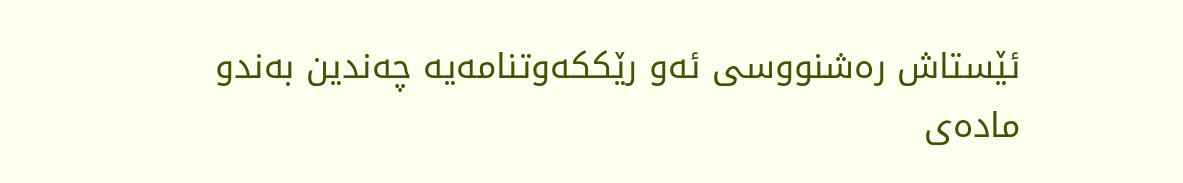ئێستاش ره‌شنووسی‌ ئه‌و رێككه‌وتنامه‌یه‌ چه‌ندین به‌ند‌و ماده‌ی‌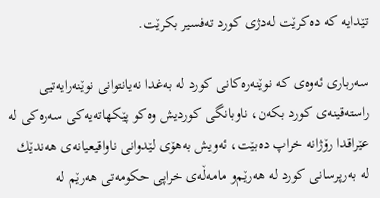تێدایه‌ كه‌ ده‌كرێت له‌دژی‌ كورد ته‌فسیر بكرێت.

سه‌رباری‌ ئه‌وه‌ی‌ كه‌ نوێنه‌ره‌كانی‌ كورد له‌ به‌غدا نه‌یانتوانی‌ نوێنه‌رایه‌تیی‌ راسته‌قینه‌ی‌ كورد بكه‌ن، ناوبانگی‌ كوردیش وه‌كو پێكهاته‌یه‌كی‌ سه‌ره‌كی‌ له‌ عێراقدا رۆژانه‌ خراپ ده‌بێت، ئه‌ویش به‌هۆی‌ لێدوانی‌ ناواقیعیانه‌ی‌ هه‌ندێك له‌ به‌رپرسانی‌ كورد له‌ هه‌رێم‌و مامه‌ڵه‌ی‌ خراپی‌ حكومه‌تی‌ هه‌رێم له‌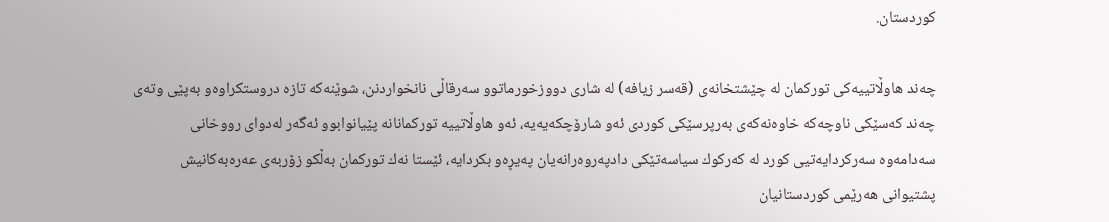كوردستان.

چه‌ند هاوڵاتییه‌كی‌ توركمان له‌ چێشتخانه‌ی‌ (قه‌سر زیافه‌) له‌ شاری‌ دووزخورماتوو سه‌رقاڵی‌ نانخواردنن، شوێنه‌كه‌ تازه‌ دروستكراوه‌و به‌پێی‌ وته‌ی‌ چه‌ند كه‌سێكی‌ ناوچه‌كه‌ خاوه‌نه‌كه‌ی‌ به‌رپرسێكی‌ كوردی‌ ئه‌و شارۆچكه‌یه‌یه‌، ئه‌و هاوڵاتییه‌ توركمانانه‌ پێیانوابوو ئه‌گه‌ر له‌دوای‌ رووخانی‌ سه‌دامه‌وه‌ سه‌ركردایه‌تیی‌ كورد له‌ كه‌ركوك سیاسه‌تێكی‌ دادپه‌روه‌رانه‌یان په‌یڕه‌و بكردایه‌، ئێستا نه‌ك توركمان به‌ڵكو زۆربه‌ی‌ عه‌ره‌به‌كانیش پشتیوانی‌ هه‌رێمی‌ كوردستانیان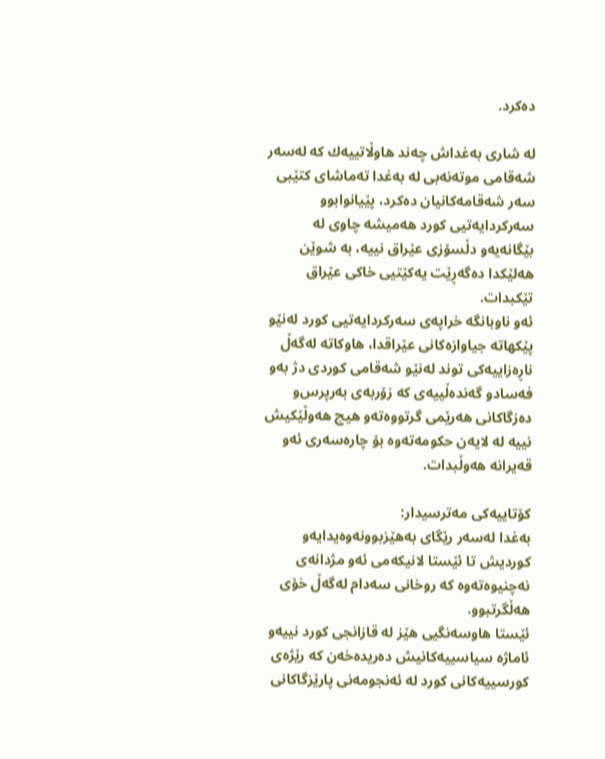ده‌كرد.

له‌ شاری‌ به‌غداش چه‌ند هاوڵاتییه‌ك كه‌ له‌سه‌ر شه‌قامی‌ موته‌نه‌بی‌ له‌ به‌غدا ته‌ماشای‌ كتێبی‌ سه‌ر شه‌قامه‌كانیان ده‌كرد، پێیانوابوو سه‌ركردایه‌تیی‌ كورد هه‌میشه‌ چاوی‌ له‌ بێگانه‌یه‌و دڵسۆزی‌ عێراق نییه‌، به‌ شوێن هه‌لێكدا ده‌گه‌ڕێت یه‌كێتیی‌ خاكی‌ عێراق تێكبدات.
ئه‌و ناوبانگه‌ خراپه‌ی‌ سه‌ركردایه‌تیی‌ كورد له‌نێو پێكهاته‌ جیاوازه‌كانی‌ عێراقدا، هاوكاته‌ له‌گه‌ڵ‌ ناڕه‌زاییه‌كی‌ توند له‌نێو شه‌قامی‌ كوردی‌ دژ به‌و فه‌ساد‌و گه‌نده‌ڵییه‌ی‌ كه‌ زۆربه‌ی‌ به‌رپرس‌و ده‌زگاكانی‌ هه‌رێمی‌ گرتووه‌ته‌و هیچ هه‌وڵێكیش نییه‌ له‌ لایه‌ن حكومه‌ته‌وه‌ بۆ چاره‌سه‌ری‌ ئه‌و قه‌یرانه‌ هه‌وڵبدات.

كۆتاییه‌كی‌ مه‌ترسیدار:
به‌غدا له‌سه‌ر رێگای‌ به‌هێزبوونه‌وه‌یدایه‌و كوردیش تا ئێستا لانیكه‌می‌ ئه‌و مژدانه‌ی‌ نه‌چنیوه‌ته‌وه‌ كه‌ روخانی‌ سه‌دام له‌گه‌ڵ‌ خۆی‌ هه‌ڵگرتبوو.
ئێستا هاوسه‌نگیی‌ هێز له‌ قازانجی‌ كورد نییه‌و ئاماژه‌ سیاسییه‌كانیش ده‌ریده‌خه‌ن كه‌ رێژه‌ی‌ كورسییه‌كانی‌ كورد له‌ ئه‌نجومه‌نی‌ پارێزگاكانی‌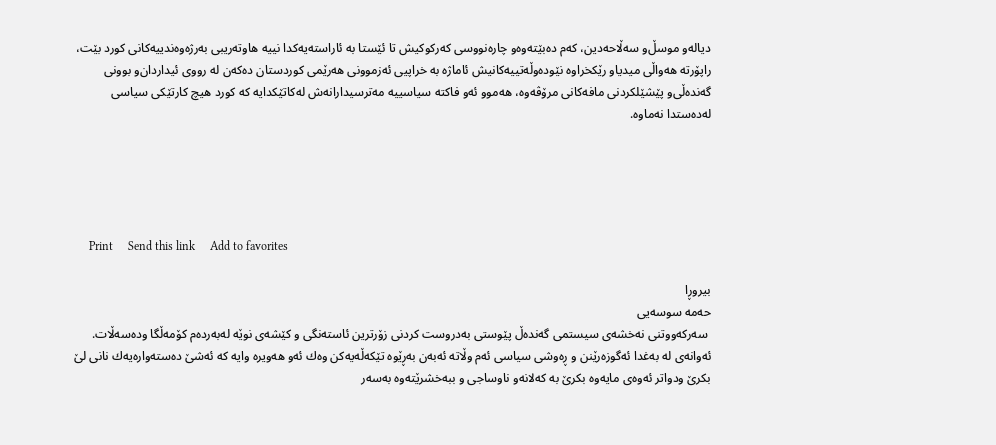دیاله‌و موسڵ‌‌و سه‌ڵاحه‌دین، كه‌م ده‌بێته‌وه‌و چاره‌نووسی‌ كه‌ركوكیش تا ئێستا به‌ ئاراسته‌یه‌كدا نییه‌ هاوته‌ریبی‌ به‌رژه‌وه‌ندییه‌كانی‌ كورد بێت، راپۆرته‌ هه‌واڵی‌ میدیاو رێكخراوه‌ نێوده‌وڵه‌تییه‌كانیش ئاماژه‌ به‌ خراپیی‌ ئه‌زموونی‌ هه‌رێمی‌ كوردستان ده‌كه‌ن له‌ رووی‌ ئیداردان‌و بوونی‌ گه‌نده‌ڵی‌‌و پێشێلكردنی‌ مافه‌كانی‌ مرۆڤه‌وه‌، هه‌موو ئه‌و فاكته‌ سیاسییه‌ مه‌ترسیدارانه‌ش له‌كاتێكدایه‌ كه‌ كورد هیچ كارتێكی‌ سیاسی‌ له‌ده‌ستدا نه‌ماوه‌.





     Print     Send this link     Add to favorites

بیروڕا
حه‌مه‌ سوسه‌یی
 سه‌رکه‌ووتنی نه‌خشه‌ی سیستمی گه‌نده‌ڵ پێوستی به‌دروست کردنی زۆرترین ئاسته‌نگی و کێشه‌ی نوێه‌ له‌به‌رده‌م کۆمه‌ڵگا وده‌سه‌ڵات. ئه‌وانه‌ی له‌ به‌غدا ئه‌گوزه‌رێنن و ڕه‌وشی سیاسی ئه‌م وڵاته‌ ئه‌به‌ن به‌ڕێوه‌ تێکه‌ڵه‌یه‌کن وه‌ك ئه‌و هه‌ویره‌ وایه‌ که‌ ئه‌شێ ده‌سته‌واره‌یه‌ك نانی لێ بکرێ ودواتر ئه‌وه‌ی مایه‌وه‌ بکرێ به‌ که‌لانه‌و ناوساجی و ببه‌خشرێته‌وه‌ به‌سه‌ر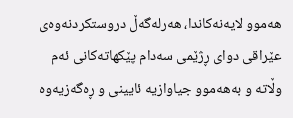هه‌موو لایه‌نه‌کاندا، هه‌رله‌گه‌ڵ دروستکردنه‌وه‌ی عێراقی دوای ڕژێمی سه‌دام پێکهاته‌کانی ئه‌م وڵاته‌ و به‌هه‌موو جیاوازیه‌ ئایینی و ڕه‌گه‌زیه‌وه‌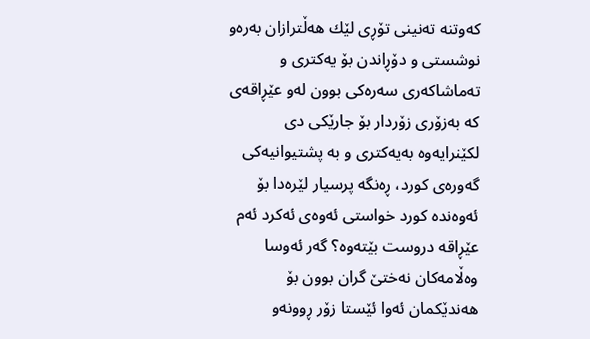که‌وتنه‌ ته‌نینی تۆڕی لێك هه‌ڵترازان به‌ره‌و نوشستی و دۆڕاندن بۆ یه‌کتری و ته‌ماشاکه‌ری سه‌ره‌کی بوون له‌و عێڕاقه‌ی که‌ به‌زۆری زۆردار بۆ جارێکی دی لکێنرایه‌وه‌ به‌یه‌کتری و به‌ پشتیوانیه‌کی گه‌وره‌ی کورد، ڕه‌نگه‌ پرسیار لێره‌دا بۆ ئه‌وه‌نده‌ کورد خواستی ئه‌وه‌ی ئه‌کرد ئه‌م عێڕاقه‌ دروست بێته‌وه‌؟ گه‌ر ئه‌وسا وه‌ڵامه‌کان نه‌ختێ گران بوون بۆ هه‌ندێکمان ئه‌وا ئێستا زۆر ڕوونه‌و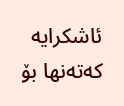ئاشکرایه‌ که‌ته‌نها بۆ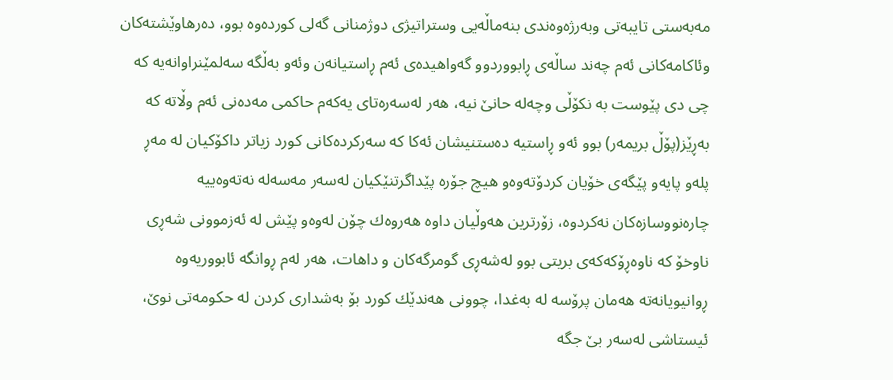مه‌به‌ستی تایبه‌تی وبه‌رژه‌وه‌ندی بنه‌ماڵه‌یی وستراتیژی دوژمنانی گه‌لی کورده‌وه‌ بوو، ده‌رهاوێشته‌کان وئاکامه‌کانی ئه‌م چه‌ند ساڵه‌ی ڕابووردوو گه‌واهیده‌ی ئه‌م ڕاستیانه‌ن وئه‌و به‌ڵگه‌ سه‌لمێنراوانه‌یه‌ که‌ چی دی پێوست به‌ نکۆڵی وچه‌له‌ حانێ نیه‌، هه‌ر له‌سه‌ره‌تای یه‌که‌م حاکمی مه‌ده‌نی ئه‌م وڵاته‌ که‌ به‌ڕێز(پۆڵ بریمه‌ر) بوو ئه‌و ڕاستیه‌ ده‌ستنیشان ئه‌کا که‌ سه‌رکرده‌کانی کورد زیاتر داکۆکیان له‌ مه‌ڕ پله‌و پایه‌و پێگه‌ی خۆیان کردۆته‌وه‌و هیچ جۆره‌ پێداگرتنێکیان له‌سه‌ر مه‌سه‌له‌ نه‌ته‌وه‌ییه‌ چاره‌نووسازه‌کان نه‌کردوه‌، زۆرترین هه‌وڵیان داوه‌ هه‌روه‌ك چۆن له‌وه‌و پێش له‌ ئه‌زموونی شه‌ڕی ناوخۆ که‌ ناوه‌ڕۆکه‌که‌ی بریتی بوو له‌شه‌ڕی گومرگه‌کان و داهات، هه‌ر له‌م ڕوانگه‌ ئابووریه‌وه‌ ڕوانیویانه‌ته‌ هه‌مان پرۆسه‌ له‌ به‌غدا، چوونی هه‌ندێك کورد بۆ به‌شداری کردن له‌ حکومه‌تی نوێ، ئیستاشی له‌سه‌ر بێ جگه‌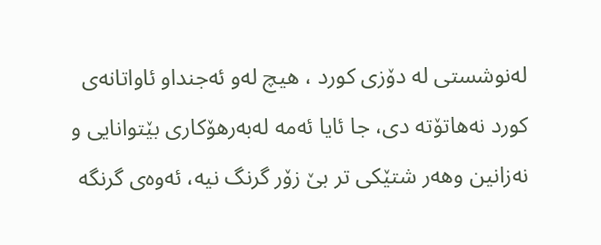له‌نوشستی له‌ دۆزی کورد ، هیچ له‌و ئه‌جنداو ئاواتانه‌ی کورد نه‌هاتۆته‌ دی، جا ئایا ئه‌مه‌ له‌به‌رهۆکاری بێتوانایی و نه‌زانین وهه‌ر شتێکی تر بێ زۆر گرنگ نیه‌، ئه‌وه‌ی گرنگه‌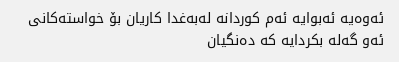ئه‌وه‌یه‌ ئه‌بوایه‌ ئه‌م کوردانه‌ له‌به‌غدا کاریان بۆ خواسته‌کانی ئه‌و گه‌له‌ بکردایه‌ که‌ ده‌نگیان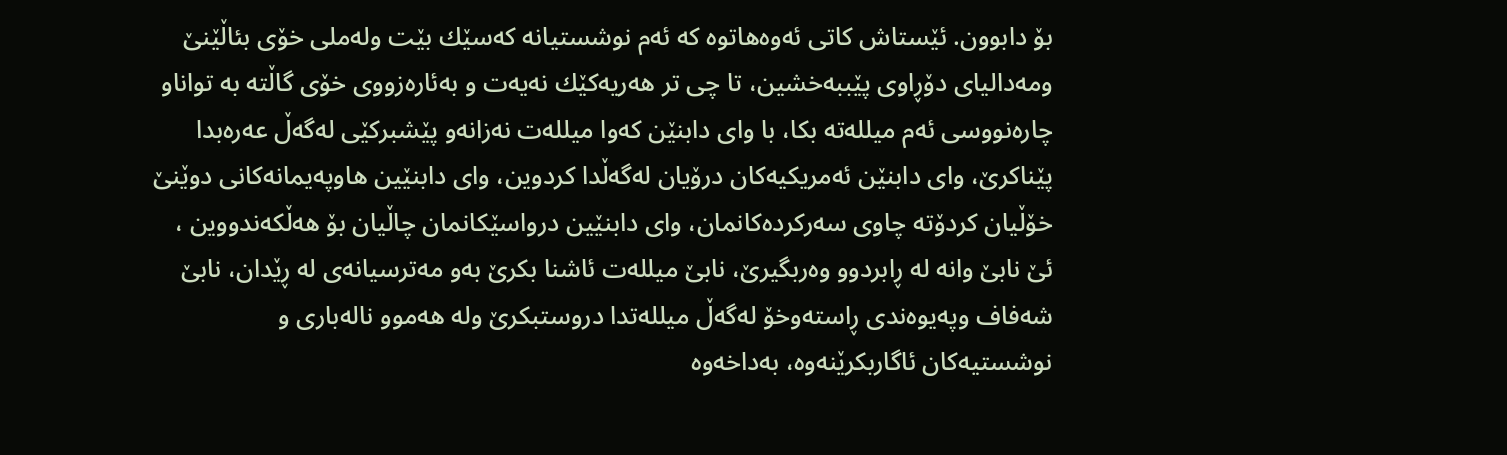بۆ دابوون. ئێستاش کاتی ئه‌وه‌هاتوه‌ که‌ ئه‌م نوشستیانه‌ که‌سێك بێت وله‌ملی خۆی بئاڵێنێ ومه‌دالیای دۆڕاوی پێببه‌خشین، تا چی تر هه‌ریه‌کێك نه‌یه‌ت و به‌ئاره‌زووی خۆی گاڵته‌ به‌ تواناو چاره‌نووسی ئه‌م میلله‌ته‌ بکا، با وای دابنێن که‌وا میلله‌ت نه‌زانه‌و پێشبرکێی له‌گه‌ڵ عه‌ره‌بدا پێناکرێ، وای دابنێن ئه‌مریکیه‌کان درۆیان له‌گه‌ڵدا کردوین، وای دابنێین هاوپه‌یمانه‌کانی دوێنێ خۆڵیان کردۆته‌ چاوی سه‌رکرده‌کانمان، وای دابنێین درواسێکانمان چاڵیان بۆ هه‌ڵکه‌ندووین ، ئێ نابێ وانه‌ له‌ ڕابردوو وه‌ربگیرێ، نابێ میلله‌ت ئاشنا بکرێ به‌و مه‌ترسیانه‌ی له‌ ڕێدان، نابێ شه‌فاف وپه‌یوه‌ندی ڕاسته‌وخۆ له‌گه‌ڵ میلله‌تدا دروستبکرێ وله‌ هه‌موو ناله‌باری و نوشستیه‌کان ئاگاربکرێنه‌وه‌، به‌داخه‌وه‌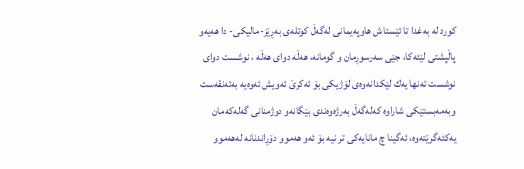کورد له‌ به‌غدا تا ئێستاش هاوپه‌یمانی له‌گه‌ڵ کوتله‌ی به‌ڕێز-مالیکی- دا هه‌یه‌و پاڵپشتی لێئه‌کا، جێی سه‌رسوڕمان و گومانه‌، هه‌ڵه‌ دوای هه‌ڵه‌ ، نوشست دوای نوشست ته‌نها یه‌ك لێکدانه‌وه‌ی لۆژیکی بۆ ئه‌کرێ ئه‌ویش ئه‌وه‌یه‌ به‌ئه‌نقه‌ست وبه‌مه‌بستێکی شاراوه‌ که‌له‌گه‌ڵ به‌رژه‌وه‌ندی بێگانه‌و دوژمنانی گه‌له‌که‌مان یه‌کئه‌گرێته‌وه‌، ئه‌گینا چ مانایه‌کی تر نیه‌ بۆ ئه‌و هه‌موو دۆڕاندنانه‌ له‌هه‌موو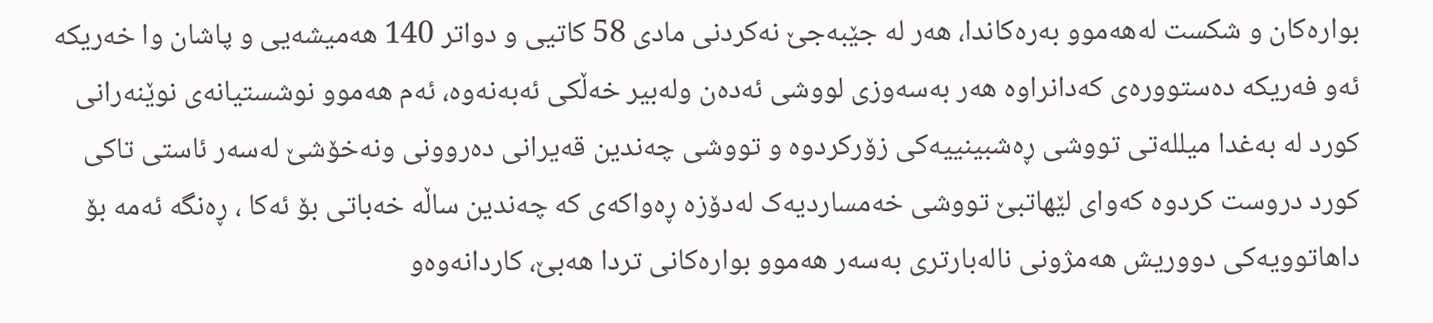بواره‌کان و شکست له‌هه‌موو به‌ره‌کاندا، هه‌ر له‌ جێبه‌جێ نه‌کردنی مادی 58 کاتیی و دواتر 140 هه‌میشه‌یی و پاشان وا خه‌ریکه‌ ئه‌و فه‌ریکه‌ ده‌ستووره‌ی که‌دانراوه‌ هه‌ر به‌سه‌وزی لووشی ئه‌ده‌ن وله‌بیر خه‌ڵکی ئه‌به‌نه‌وه‌، ئه‌م هه‌موو نوشستیانه‌ی نوێنه‌رانی کورد له‌ به‌غدا میلله‌تی تووشی ڕه‌شبینییه‌کی زۆرکردوه‌ و تووشی چه‌ندین قه‌یرانی ده‌روونی ونه‌خۆشێ له‌سه‌ر ئاستی تاکی کورد دروست کردوه‌ که‌وای لێهاتبێ تووشی خه‌مساردیه‌ک له‌دۆزه‌ ڕه‌واکه‌ی که‌ چه‌ندین ساڵه‌ خه‌باتی بۆ ئه‌کا ، ڕه‌نگه‌ ئه‌مه‌ بۆ داهاتوویه‌کی دووریش هه‌مژونی ناله‌بارتری به‌سه‌ر هه‌موو بواره‌کانی تردا هه‌بێ، کاردانه‌وه‌و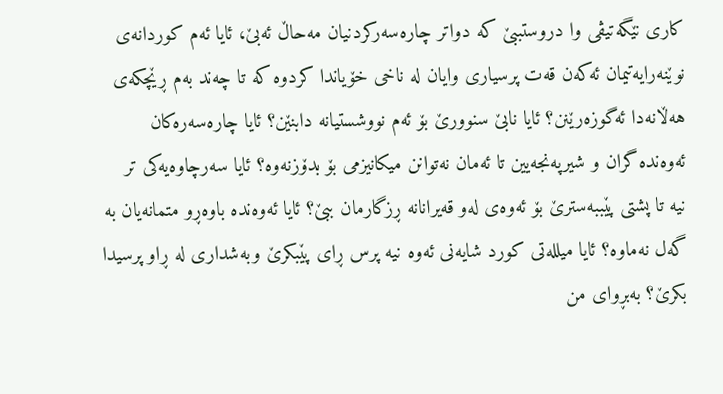کاری نێگه‌تیڤی وا دروستببێ که‌ دواتر چاره‌سه‌رکردنیان مه‌حاڵ ئه‌بێ، ئایا ئه‌م کوردانه‌ی نوێنه‌رایه‌تیمان ئه‌که‌ن قه‌ت پرسیاری وایان له‌ ناخی خۆیاندا کردوه‌ که‌ تا چه‌ند به‌م ڕێچکه‌ی هه‌ڵانه‌دا ئه‌گوزه‌رێنن؟ ئایا نابێ سنوورێ بۆ ئه‌م نووشستیانه‌ دابنێن؟ ئایا چاره‌سه‌ره‌کان ئه‌وه‌نده‌ گران و شیرپه‌نجه‌یین تا ئه‌مان نه‌توانن میکانیزمی بۆ بدۆزنه‌وه‌؟ ئایا سه‌رچاوه‌یه‌کی تر نیه‌ تا پشتی پێببه‌سترێ بۆ ئه‌وه‌ی له‌و قه‌یرانانه‌ ڕزگارمان ببێ؟ ئایا ئه‌وه‌نده‌ باوه‌ڕو متمانه‌یان به‌ گه‌ل نه‌ماوه‌؟ ئایا میلله‌تی کورد شایه‌نی ئه‌وه‌ نیه‌ پرس ڕای پێبکرێ وبه‌شداری له‌ ڕاو پرسیدا بکرێ؟ به‌بڕوای من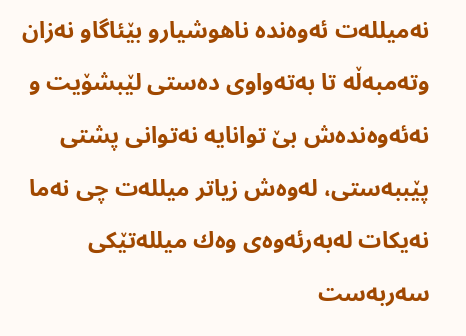نه‌میلله‌ت ئه‌وه‌نده‌ ناهوشیارو بێئاگاو نه‌زان وته‌مبه‌ڵه‌ تا به‌ته‌واوی ده‌ستی لێبشۆیت و نه‌ئه‌وه‌نده‌ش بێ توانایه‌ نه‌توانی پشتی پێببه‌ستی، له‌وه‌ش زیاتر میلله‌ت چی نه‌ما نه‌یکات له‌به‌رئه‌وه‌ی وه‌ك میلله‌تێکی سه‌ربه‌ست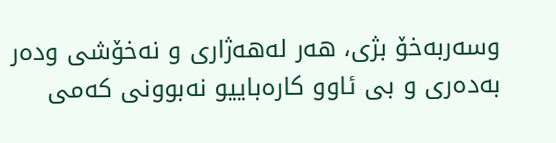وسه‌ربه‌خۆ بژی، هه‌ر له‌هه‌ژاری و نه‌خۆشی وده‌ر به‌ده‌ری و بی ئاوو کاره‌باییو نه‌بوونی که‌می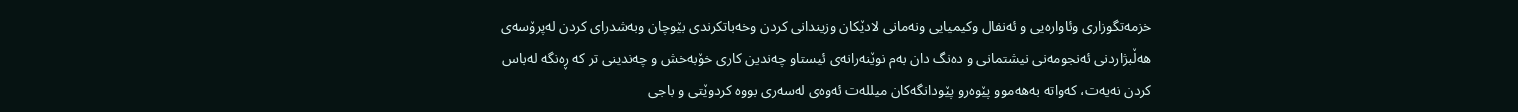خزمه‌تگوزاری وئاواره‌یی و ئه‌نفال وکیمیایی ونه‌مانی لادێکان وزیندانی کردن وخه‌باتکرندی بێوچان وبه‌شدرای کردن له‌پرۆسه‌ی هه‌ڵبژاردنی ئه‌نجومه‌نی نیشتمانی و ده‌نگ دان به‌م نوێنه‌رانه‌ی ئیستاو چه‌ندین کاری خۆبه‌خش و چه‌ندینی تر که‌ ڕه‌نگه‌ له‌باس کردن نه‌یه‌ت، که‌واته‌ به‌هه‌موو پێوه‌رو پێودانگه‌کان میلله‌ت ئه‌وه‌ی له‌سه‌ری بووه‌ کردوێتی و باجی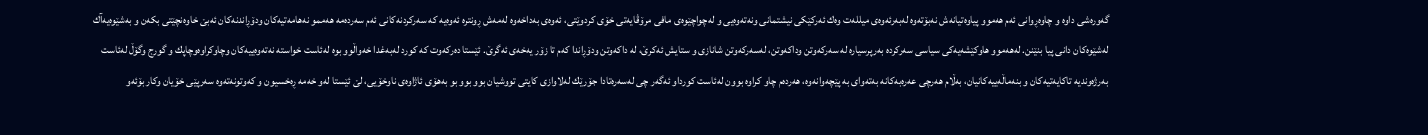گه‌وره‌شی داوه‌ و چاوه‌ڕوانی ئه‌م هه‌موو پیاوه‌تیانه‌ش نه‌بۆته‌وه‌ له‌به‌رئه‌وه‌ی میلله‌ت وه‌ك ئه‌ركێکی نیشتمانی ونه‌ته‌وه‌یی و له‌چواچێوه‌ی مافی مرۆڤایه‌تی خۆی کردوێتی، ئه‌وه‌ی به‌داخه‌وه‌ له‌مه‌ش ڕونتره‌ ئه‌وه‌یه‌ که‌ سه‌رکردنه‌کانی ئه‌م سه‌رده‌مه‌ هه‌ممو نه‌هامه‌تیه‌کان ودۆڕاندنه‌کان ئه‌بێ خاوه‌نچێتی بکه‌ن و به‌شێوه‌یه‌آك له‌شێوه‌کان دانی پیا بنێنن. له‌هه‌موو هاوکێشه‌یه‌کی سیاسی سه‌رکرده‌ به‌رپرسیاره‌ له‌ سه‌رکه‌وتن وداکه‌وتن، له‌سه‌رکه‌وتن شانازی و ستایش ئه‌کرێ، له‌ داکه‌وتن ودۆڕاندا که‌م تا زۆر یه‌خه‌ی ئه‌گرێ. ئێستا ده‌رکه‌وت که‌ کورد له‌به‌غدا خه‌واڵوو بوه‌ له‌ئاست خواسته‌ نه‌ته‌وه‌ییه‌کان وچاوکراوه‌وچاپك و گورج وگۆڵ له‌ئاست به‌رژه‌وندیه‌ تاکایه‌تیه‌کان و بنه‌ماڵه‌ییه‌کانیان، به‌ڵام هه‌رچی عه‌ره‌به‌کانه‌ به‌ته‌وای به‌ پێچه‌وانه‌وه‌، هه‌رده‌م چاو کراوه‌ بوون له‌ئاست کورداو ئه‌گه‌ر چی له‌سه‌ره‌تادا جۆرێك له‌لاوازی کایتی تووشیان بوو بوو بو به‌هۆی ئاژاوه‌ی ناوخۆیی، لێ ئێستا له‌و خه‌مه‌ ڕه‌خسیون و که‌وتونه‌ته‌وه‌ سه‌رپێی خۆیان وکار بۆئه‌و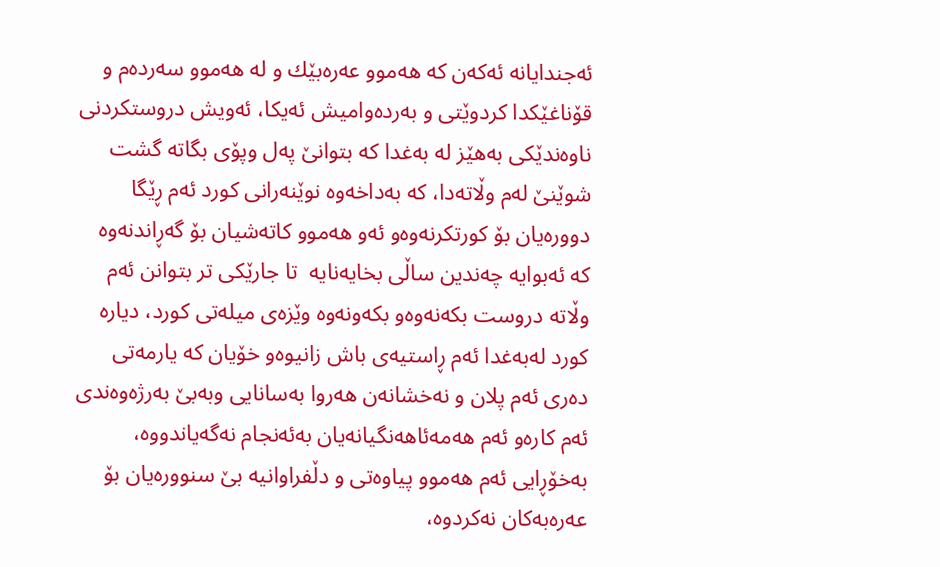ئه‌جندایانه‌ ئه‌که‌ن که‌ هه‌موو عه‌ره‌بێك و له‌ هه‌موو سه‌رده‌م و قۆناغێکدا کردوێتی و به‌رده‌وامیش ئه‌یکا، ئه‌ویش دروستکردنی ناوه‌ندێکی به‌هێز له‌ به‌غدا که‌ بتوانێ په‌ل وپۆی بگاته‌ گشت شوێنێ له‌م وڵاته‌دا، که‌ به‌داخه‌وه‌ نوێنه‌رانی کورد ئه‌م ڕێگا دووره‌یان بۆ کورتکرنه‌وه‌و ئه‌و هه‌موو کاته‌شیان بۆ گه‌ڕاندنه‌وه‌ که‌ ئه‌بوایه‌ چه‌ندین ساڵی بخایه‌نایه‌ ‌ تا جارێکی تر بتوانن ئه‌م وڵاته‌ دروست بکه‌نه‌وه‌و بکه‌ونه‌وه‌ وێزه‌ی میله‌تی کورد، دیاره‌ کورد له‌به‌غدا ئه‌م ڕاستیه‌ی باش زانیوه‌و خۆیان که‌ یارمه‌تی ده‌ری ئه‌م پلان و نه‌خشانه‌ن هه‌روا به‌سانایی وبه‌بێ به‌رژه‌وه‌ندی ئه‌م کاره‌و ئه‌م‌ هه‌مه‌ئاهه‌نگیانه‌یان به‌ئه‌نجام نه‌گه‌یاندووه‌، به‌خۆڕایی ئه‌م هه‌موو پیاوه‌تی و دڵفراوانیه‌ بێ سنووره‌یان بۆ عه‌ره‌به‌کان نه‌کردوه‌،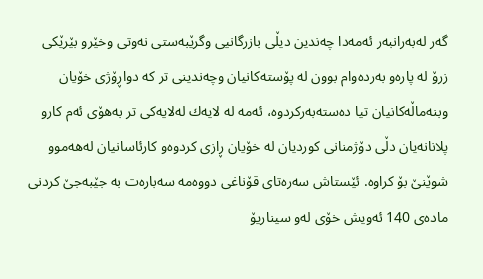گه‌ر له‌به‌رانبه‌ر ئه‌مه‌دا چه‌ندین دیڵی بازرگانیی وگرێبه‌ستی نه‌وتی وخێرو بێرێکی زرۆ له‌ پاره‌و به‌رده‌وام بوون له‌ پۆسته‌کانیان وچه‌ندینی تر که‌ دواڕۆژی خۆیان وبنه‌ماڵه‌کانیان تیا ده‌سته‌به‌رکردوه‌، ئه‌مه‌ له‌ لایه‌ك له‌لایه‌کی تر به‌هۆی ئه‌م کارو پلانانه‌یان دڵی دۆژمنانی کوردیان له‌ خۆیان ڕازی کردوه‌و کارئاسانیان له‌هه‌موو شوێنێ بۆ کراوه‌. ئێستاش سه‌ره‌تای قۆناغی دووه‌مه‌ سه‌باره‌ت به‌ جێبه‌جێ ‌کردنی ماده‌ی 140 ئه‌ویش خۆی له‌و سیناریۆ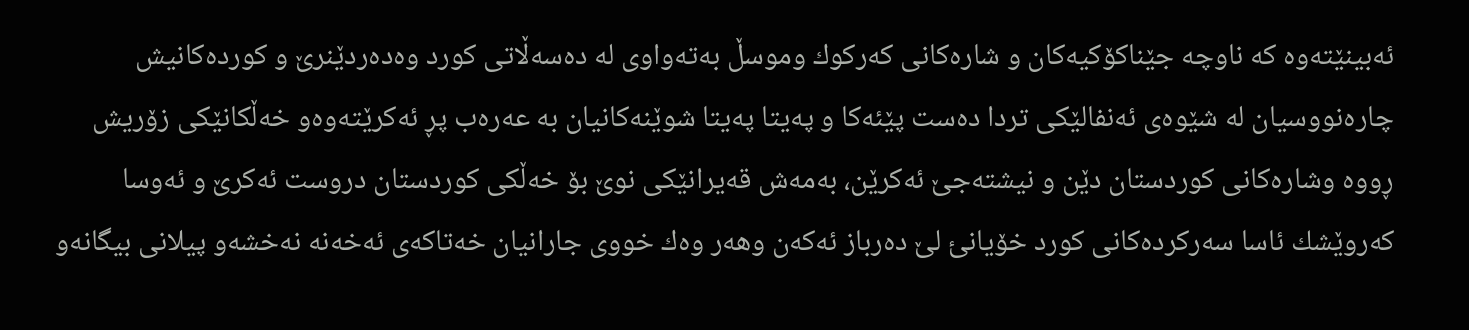ئه‌بینێته‌وه‌ که‌ ناوچه‌ جێناکۆکیه‌کان و شاره‌کانی که‌رکوك وموسڵ به‌ته‌واوی له‌ ده‌سه‌ڵاتی کورد وه‌ده‌ردێنرێ و کورده‌کانیش چاره‌نووسیان له‌ شێوه‌ی ئه‌نفالێکی تردا ده‌ست پێئه‌کا و په‌یتا په‌یتا شوێنه‌کانیان به‌ عه‌ره‌ب پڕ ئه‌کرێته‌وه‌و خه‌ڵکانێکی زۆریش ڕووه‌ وشاره‌کانی کوردستان دێن و نیشته‌جێ ئه‌کرێن، به‌مه‌ش قه‌یرانێکی نوێ بۆ ‌خه‌ڵکی کوردستان دروست ئه‌کرێ و ئه‌وسا که‌روێشك ئاسا سه‌رکرده‌کانی کورد خۆیانئ لێ ده‌رباز ئه‌که‌ن وهه‌ر وه‌ك خووی جارانیان خه‌تاکه‌ی ئه‌خه‌نه‌ نه‌خشه‌و پیلانی بیگانه‌و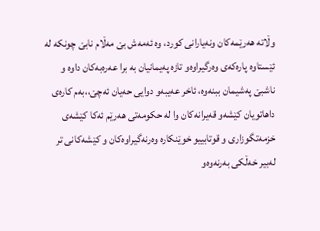وڵاته‌ هه‌رێمه‌کان ونه‌یارانی کورد، وه‌ ئه‌مه‌ش بێ مه‌ڵام نابێ چونکه‌ له‌ ئێستاوه‌ پاره‌که‌ی وه‌رگیراوه‌و تازه‌ په‌یمانیان به‌ برا عه‌ره‌به‌کان داوه‌ و ناشبێ په‌شیمان ببنه‌وه‌، ئاخر عه‌یبه‌و دوایی حه‌یان ئه‌چێ،،به‌م کاره‌ی داهاتویان کێشه‌و قه‌یرانه‌کان وا له‌ حکومه‌تی هه‌رێم ئه‌کا کێشه‌ی خزمه‌تگوزاری و قوتابییو خوێنکاره‌ وه‌رنه‌گیراوه‌کان و کێشه‌کانی تر له‌بیر خه‌ڵکی به‌رنه‌وه‌و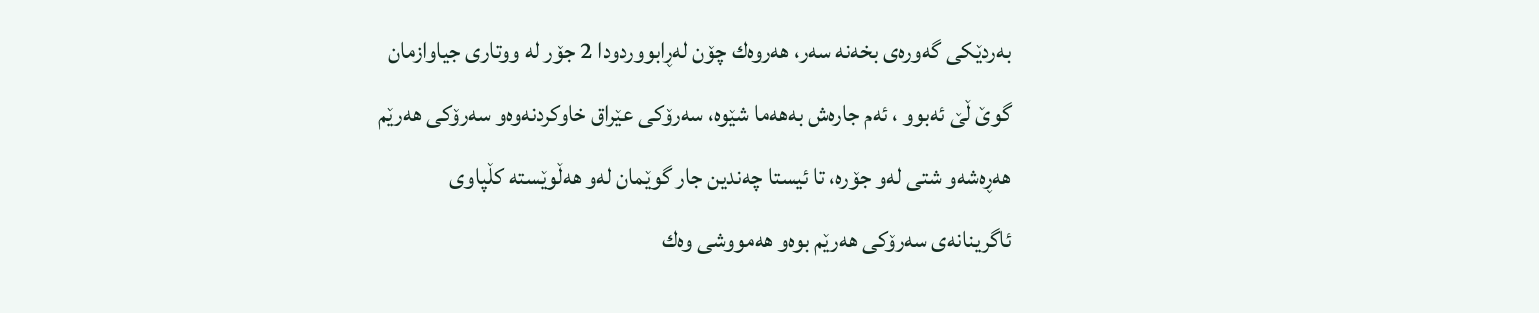به‌ردێکی گه‌وره‌ی بخه‌نه‌ سه‌ر، هه‌روه‌ك چۆن له‌ڕابووردودا 2 جۆر له‌ ووتاری جیاوازمان گوێ ڵێ ئه‌بوو ، ئه‌م جاره‌ش به‌هه‌ما شێوه‌، سه‌رۆکی عێراق خاوکردنه‌وه‌و سه‌رۆکی هه‌رێم هه‌ڕه‌شه‌و شتی له‌و جۆره‌، تا ئیستا چه‌ندین جار گوێمان له‌و هه‌ڵوێسته‌ کڵپاوی ئاگرینانه‌ی سه‌رۆکی هه‌رێم بوه‌و هه‌مووشی وه‌ك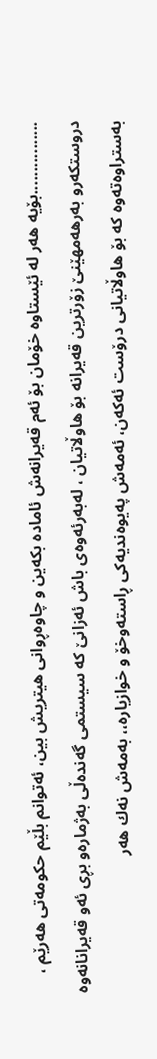................بۆیه‌ هه‌ر له‌ ئێستاوه‌ خۆمان بۆ ئه‌م قه‌یرانه‌ش ئاماده‌ بکه‌ین و چاوه‌ڕوانی هیتریش بین، ئه‌توانم بڵێم حکومه‌تی هه‌رێم ، دروستکه‌رو به‌رهه‌مهێنێ زۆرترین قه‌یرانه‌ بۆ هاوڵاتیان ، له‌به‌رئه‌وه‌ی باش ئه‌زانێ که‌ سیستمی گه‌نده‌ڵی به‌ژماره‌و بڕی ئه‌و قه‌یرانانه‌وه‌ به‌ستراوه‌ته‌وه‌ که‌ بۆ هاوڵاتیانی درۆست ئه‌که‌ن، ئه‌مه‌ش په‌یوه‌ندیه‌کی ڕاسته‌وخۆ و خوازیاره‌،، به‌مه‌ش نه‌ك هه‌ر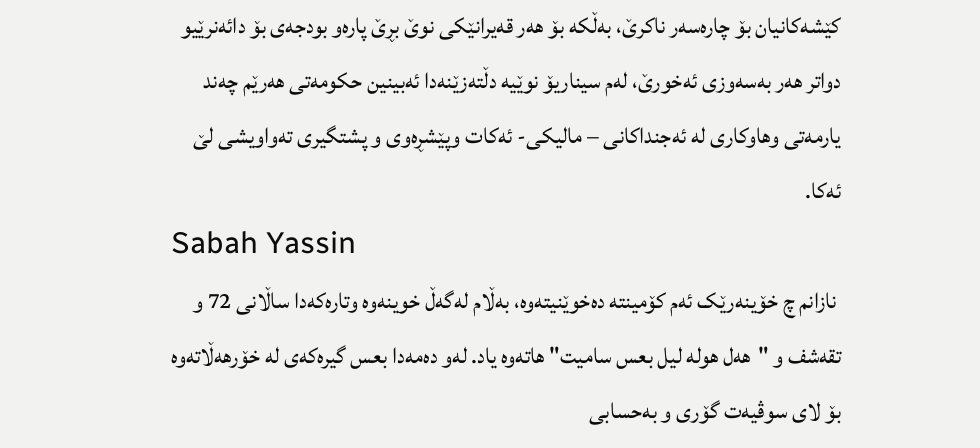کێشه‌کانیان بۆ چاره‌سه‌ر ناکرێ، به‌ڵکه‌ بۆ هه‌ر قه‌یرانێکی نوێ بڕێ پاره‌و بودجه‌ی بۆ دائه‌نرێیو دواتر هه‌ر به‌سه‌وزی ئه‌خورێ، له‌م سیناریۆ نوێیه‌ دڵته‌زێنه‌دا ئه‌بینین حکومه‌تی هه‌رێم چه‌ند یارمه‌تی وهاوکاری له‌ ئه‌جنداکانی – مالیکی- ئه‌کات وپێشڕه‌وی و پشتگیری ته‌واویشی لێ ئه‌کا.
Sabah Yassin
 نازانم چ خۆینه‌رێک ئه‌م کۆمینته‌ ده‌خوێنیته‌وه‌، به‌ڵام له‌گه‌ڵ خوینه‌وه‌ وتاره‌که‌دا ساڵانی 72 و تقه‌شف و "هه‌ل هوله لیل بعس سامیت" هاته‌وه‌ یاد. له‌و ده‌مه‌دا بعس گیره‌که‌ی له‌ خۆرهه‌ڵاته‌وه‌ بۆ لای سوڤیه‌ت گۆری و به‌حسابی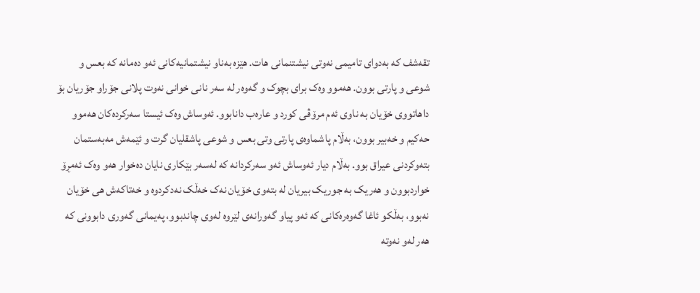تقه‌شف که‌ به‌دوای تامیمی نه‌وتی نیشتنمانی هات. هێزه‌ به‌ناو نیشتمانیه‌کانی ئه‌و ده‌مانه‌ که‌ بعس و شوعی و پارتی بوون. هه‌موو وه‌ک برای بچوک و گه‌وه‌ر له‌ سه‌ر نانی خوانی نه‌وت پلانی جۆراو جۆریان بۆ داهاتووی خۆیان به‌ ناوی ئه‌م مرۆڤی کورد و عاره‌ب دانابوو. ئه‌وساش وه‌ک ئیستا سه‌رکرده‌کان هه‌موو حه‌کیم و خه‌بیر بوون، به‌ڵام پاشماوه‌ی پارتی وتی بعس و شوعی پاشقلیان گرت و ئێمه‌ش مه‌به‌ستمان بته‌وکردنی عیراق بوو. به‌ڵام دیار ئه‌وساش ئه‌و سه‌رکردانه‌ که‌ له‌سه‌ر بێکاری نایان ده‌خوار هه‌و وه‌ک ئه‌مڕۆ خواردبوون و هه‌ریک به‌ جوریک بیریان له‌ بته‌وی خۆیان نه‌ک خه‌ڵک نه‌دکردوه‌ و خه‌تاکه‌ش هی خۆیان نه‌بوو، به‌ڵکو ئاغا گه‌وه‌ره‌کانی که‌ ئه‌و پیاو گه‌ورانه‌ی لێروه‌ له‌وی چاندبوو، په‌یمانی گه‌وری دابوونی که‌ هه‌ر له‌و نه‌وته‌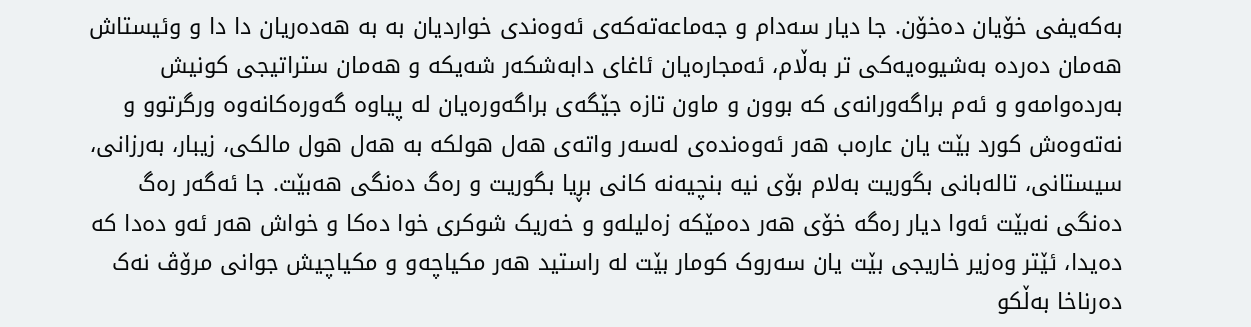به‌که‌یفی خۆیان ده‌خۆن. جا دیار سه‌دام و جه‌ماعه‌ته‌که‌ی ئه‌وه‌ندی خواردیان به‌ به‌ هه‌ده‌ریان دا دا و وئیستاش هه‌مان ده‌رده‌ به‌شیوه‌یه‌کی تر به‌ڵام، ئه‌مجاره‌یان ئاغای دابه‌شکه‌ر شه‌یکه‌ و هه‌مان ستراتیجی کونیش به‌رده‌وامه‌و و ئه‌م براگه‌ورانه‌ی که‌ بوون و ماون تازه‌ جێگه‌ی براگه‌وره‌یان له‌ پیاوه‌ گه‌وره‌کانه‌وه‌ ورگرتوو و نه‌ته‌وه‌ش کورد بێت یان عاره‌ب هه‌ر ئه‌وه‌نده‌ی له‌سه‌ر واته‌ی هه‌ل هولکه‌ به‌ هه‌ل هول مالکی، زیبار، به‌رزانی، سیستانی، تاله‌بانی بگوریت به‌لام بۆی نیه‌ بنچیه‌نه‌ کانی بڕیا بگوریت و ره‌گ ده‌نگی هه‌بێت. جا ئه‌گه‌ر ره‌گ ده‌نگی نه‌بێت ئه‌وا دیار ره‌گه‌ خۆی هه‌ر ده‌مێکه‌ زه‌لیله‌و و خه‌ریک شوکری خوا ده‌کا و خواش هه‌ر ئه‌و ده‌دا که‌ ده‌یدا، ئێتر وه‌زیر خاریجی بێت یان سه‌روک کومار بێت له‌ راستید هه‌ر مکیاچه‌و و مکیاچیش جوانی مرۆڤ نه‌ک ده‌رناخا به‌ڵکو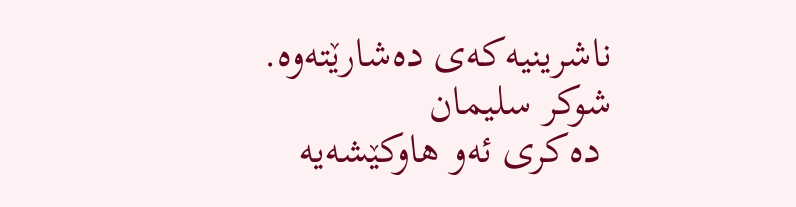ناشرینیه‌که‌ی ده‌شارێته‌وه‌.
شوكر سليمان
 ده‌كری‌ ئه‌و هاوكێشه‌یه‌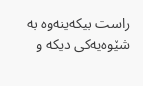راست بیكه‌ینه‌وه‌ به‌ شێوه‌یه‌كی‌ دیكه‌ و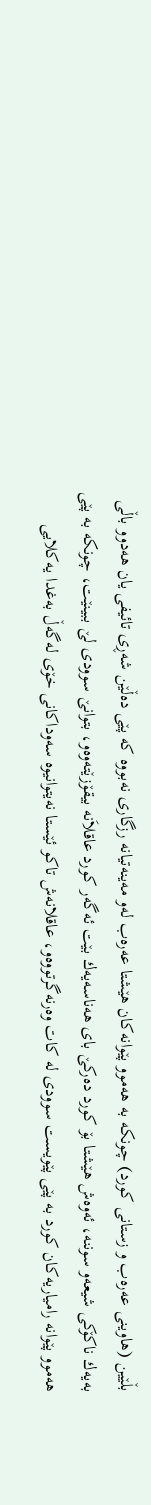بڵێین (هاوینی‌ عه‌ره‌ب و زستانی‌ كورد) چونكه‌ به‌ هه‌موو پێوانه‌كان هێشتا عه‌ره‌ب له‌و مه‌ینه‌تیانه‌ رزگاری‌ نه‌بووه‌ كه‌ پێی‌ ده‌ڵێن شه‌ڕی‌ تائیفی‌ یان هه‌دوو باڵی‌ به‌یه‌ك ناكۆكی‌ شیعه‌و سوننه‌، ئه‌وه‌ش هێشتا بۆ كورد ده‌ركێ‌ بای‌ هه‌ناسه‌یه‌ك بێت ئه‌گه‌ر كورد عاقلاَنه‌ بیقۆزێته‌وه‌و، بتوانێ‌ سوودی‌ لێ‌ ببینێت، چونكه‌ به‌ پێی‌ هه‌موو پێوانه‌ رامیاریه‌كان كورد به‌ پێی‌ پێویست سوودی‌ له‌ كات وه‌رنه‌گرتووه‌و، عاقلانه‌ش تاكو ئێستا نه‌یتوانیوه‌ سه‌وداكانی‌ خۆی‌ له‌گه‌ڵ به‌غدا یه‌كلایی‌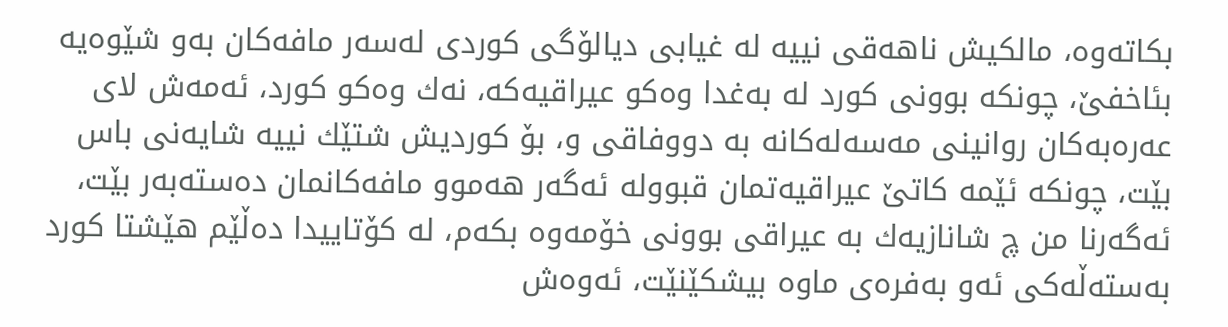بكاته‌وه‌، مالكیش ناهه‌قی‌ نییه‌ له‌ غیابی‌ دیالۆگی‌ كوردی‌ له‌سه‌ر مافه‌كان به‌و شێوه‌یه‌ بئاخفێ‌، چونكه‌ بوونی‌ كورد له‌ به‌غدا وه‌كو عیراقیه‌كه‌، نه‌ك وه‌كو كورد، ئه‌مه‌ش لای‌ عه‌ره‌به‌كان روانینی‌ مه‌سه‌له‌كانه‌ به‌ دووفاقی‌ و، بۆ كوردیش شتێك نییه‌ شایه‌نی‌ باس بێت، چونكه‌ ئێمه‌ كاتێ‌ عیراقیه‌تمان قبووله‌ ئه‌گه‌ر هه‌موو مافه‌كانمان ده‌سته‌به‌ر بێت، ئه‌گه‌رنا من چ شانازیه‌ك به‌ عیراقی‌ بوونی‌ خۆمه‌وه‌ بكه‌م، له‌ كۆتاییدا ده‌ڵێم هێشتا كورد به‌سته‌ڵه‌كی‌ ئه‌و به‌فره‌ی‌ ماوه‌ بیشكێنێت، ئه‌وه‌ش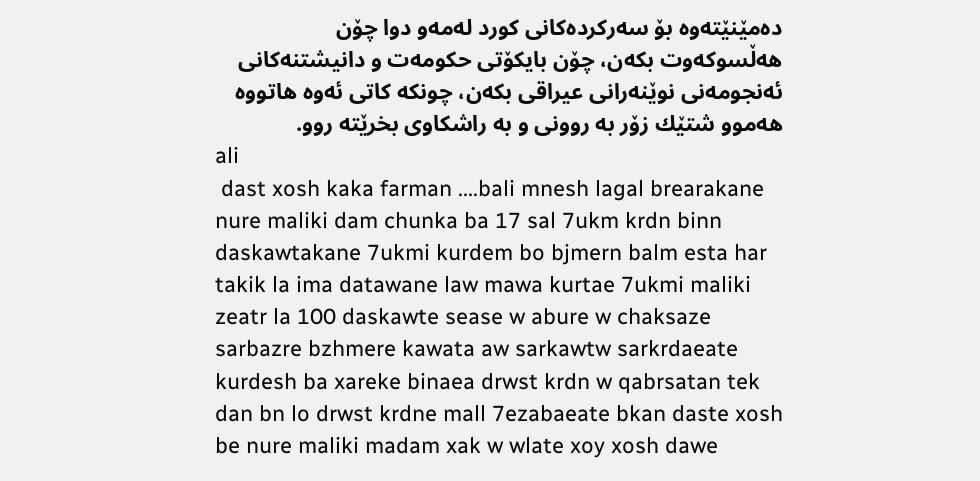ده‌مێنێته‌وه‌ بۆ سه‌ركرده‌كانی‌ كورد له‌مه‌و دوا چۆن هه‌ڵسوكه‌وت بكه‌ن، چۆن بایكۆتی‌ حكومه‌ت و دانیشتنه‌كانی‌ ئه‌نجومه‌نی‌ نوێنه‌رانی‌ عیراقی‌ بكه‌ن، چونكه‌ كاتی‌ ئه‌وه‌ هاتووه‌ هه‌موو شتێك زۆر به‌ روونی‌ و به‌ راشكاوی‌ بخرێته‌ روو.
ali
 dast xosh kaka farman ....bali mnesh lagal brearakane nure maliki dam chunka ba 17 sal 7ukm krdn binn daskawtakane 7ukmi kurdem bo bjmern balm esta har takik la ima datawane law mawa kurtae 7ukmi maliki zeatr la 100 daskawte sease w abure w chaksaze sarbazre bzhmere kawata aw sarkawtw sarkrdaeate kurdesh ba xareke binaea drwst krdn w qabrsatan tek dan bn lo drwst krdne mall 7ezabaeate bkan daste xosh be nure maliki madam xak w wlate xoy xosh dawe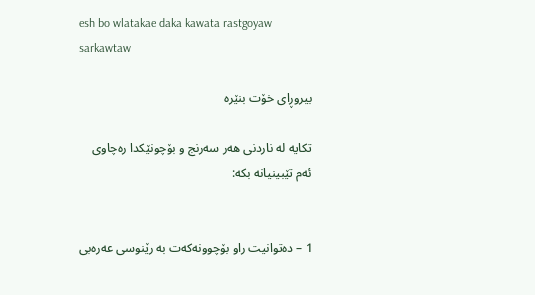esh bo wlatakae daka kawata rastgoyaw sarkawtaw

بیروڕای خۆت بنێره‌

تکایه‌ له‌ ناردنی هه‌ر سه‌رنج و بۆچونێکدا ره‌چاوی ئه‌م تێبینیانه‌ بکه‌:


1 – ده‌توانیت راو بۆچوونه‌که‌ت به‌ رێنوسی عه‌ره‌بی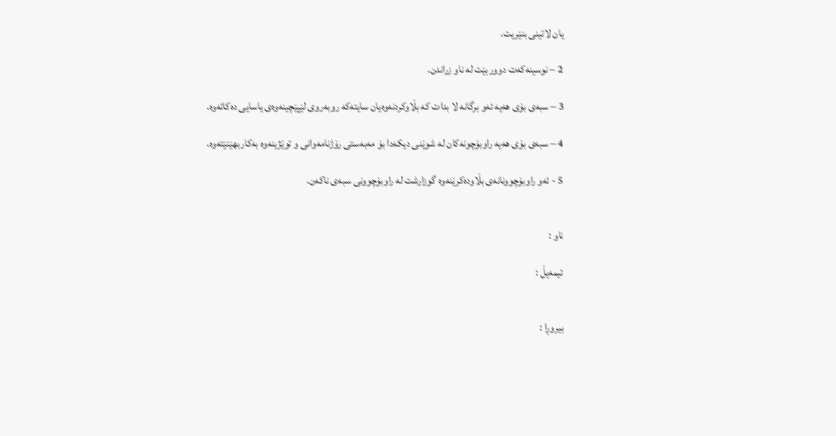یان لاتینی بنێریت.

2 – نوسینه‌که‌ت دووربێت له‌ ناو زراندن.

3 – سبه‌ی بۆی هه‌یه‌ ئه‌و برگانه‌ لا بدات که‌ بڵاوکردنه‌وه‌یان سایته‌که‌ روبه‌روی لێپێچینه‌وه‌ی یاسایی ده‌کاته‌وه‌.

4 – سبه‌ی بۆی هه‌یه‌ راوبۆچونه‌کان له‌ شوێنی دیکه‌دا بۆ مه‌به‌ستی رۆژنامه‌وانی و توێژینه‌وه‌ به‌کاربهێنێته‌وه‌.

5 - ئه‌و راوبۆچوونانه‌ی بڵاوده‌کرێنه‌وه‌ گوزارشت له‌ راوبۆچوونی سبه‌ی ناکه‌ن.


ناو :

ئیمه‌یڵ :


بیروڕا :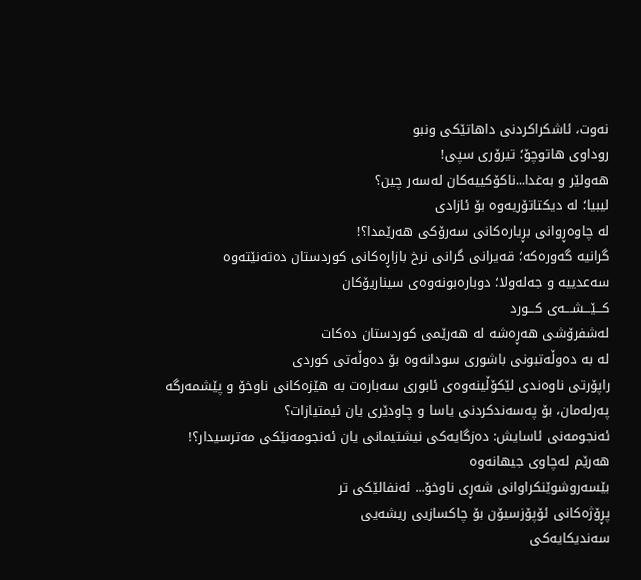نه‌وت، ئاشكراكردنی‌ داهاتێكی‌ ونبو
روداوی‌ هاتوچۆ؛ تیرۆری‌ سپی!
هه‌ولێر و به‌غدا...ناکۆکییه‌کان له‌سه‌ر چین؟
لیبیا؛ له‌ دیكتاتۆریه‌وه‌ بۆ ئازادی‌
له‌ چاوه‌ڕوانی بڕیاره‌کانی سه‌رۆکی هه‌رێمدا؟!
گرانیه‌ گه‌وره‌كه‌؛ قه‌یرانی‌ گرانی‌ نرخ بازاڕه‌كانی‌ كوردستان ده‌ته‌نێته‌وه‌
سه‌عدییه‌ و جه‌له‌ولا؛ دوباره‌بونه‌وه‌ی سیناریۆکان
كـــێـــشـــه‌ی كـــورد
له‌شفرۆشی‌ هه‌ڕه‌شه‌ له‌ هه‌رێمی‌ كوردستان ده‌كات
له‌ به‌ ده‌وڵه‌تبونی‌ باشوری‌ سودانه‌وه‌ بۆ ده‌وڵه‌تی كوردی‌
راپۆرتی‌ ناوه‌ندی لێكۆڵینه‌وه‌ی‌ ئابوری‌ سه‌باره‌ت به‌ هێزه‌كانی‌ ناوخۆ ‌و پێشمه‌رگه‌
په‌رله‌مان، بۆ په‌سه‌ندکردنی یاسا و چاودێری یان ئیمتیازات؟
ئه‌نجومه‌نی ئاسایش: ده‌زگایه‌کی نیشتیمانی یان ئه‌نجومه‌نێكی‌ مه‌ترسیدار؟!
هه‌رێم له‌چاوی‌ جیهانه‌‌وه‌
بێسه‌روشوێنكراوانی‌ شه‌ڕی‌ ناوخۆ... ئه‌نفالێكی‌ تر
پڕۆژه‌کانی ئۆپۆزسیۆن بۆ چاکسازیی ریشه‌یی
سه‌ندیكایه‌كی‌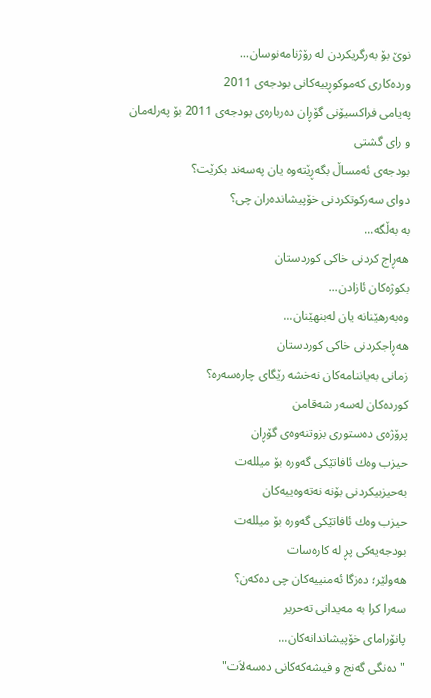نوێ بۆ به‌رگریكردن له‌ رۆژنامه‌نوسان...
ورده‌كاری‌ كه‌موكوڕییه‌كانی‌ بودجه‌ی‌ 2011
په‌یامی‌ فراكسیۆنی‌ گۆڕان ده‌رباره‌ی‌ بودجه‌ی‌ 2011 بۆ په‌رله‌مان و رای‌ گشتی‌
بودجەی ئەمساڵ بگەڕێتەوە یان په‌سه‌ند بكرێت؟
دوای‌ سه‌ركوتكردنی‌ خۆپیشانده‌ران چی‌؟
به‌ به‌ڵگه‌...
هه‌ڕاج كردنی خاكی كوردستان
بکوژه‌کان ئازادن...
وه‌به‌رهێنانه‌ یان له‌بنهێنان...
هه‌ڕاجكردنی‌ خاكی‌ كوردستان
زمانی‌ به‌یاننامه‌كان نه‌خشه‌ رێگای‌ چاره‌سه‌ره‌؟
كورده‌كان له‌سه‌ر شه‌قامن
پرۆژه‌ی ده‌ستوری بزوتنه‌وه‌ی گۆڕان
حیزب وه‌ك ئافاتێكی‌ گه‌وره‌ بۆ میلله‌ت
به‌حیزبیكردنی‌ بۆنه‌ نه‌ته‌وه‌ییه‌كان
حیزب وەك ئافاتێكی گەورە بۆ میللەت
بودجەیەكی پڕ لە كارەسات
هه‌ولێر؛ ده‌زگا ئه‌منییه‌كان چی‌ ده‌كه‌ن؟
سەرا کرا بە مەیدانی تەحریر
پانۆرامای‌ خۆپیشاندانه‌كان...
"ده‌نگی‌ گه‌نج و فیشه‌كه‌كانی‌ ده‌سه‌لاَت"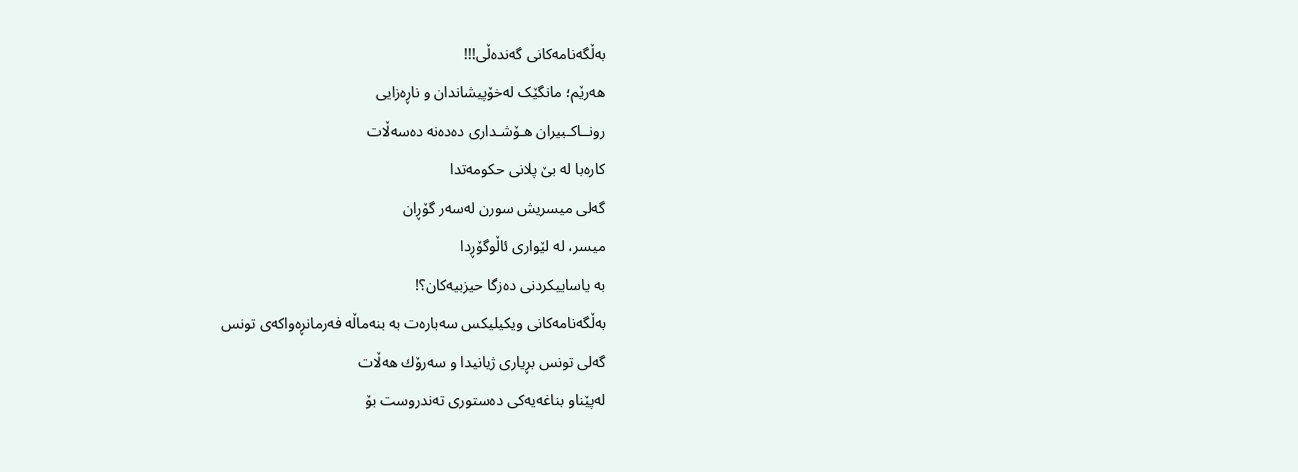به‌ڵگه‌نامه‌كانی‌ گه‌نده‌ڵی‌!!!
هه‌رێم؛ مانگێک له‌خۆپیشاندان و ناڕه‌زایی
رونــاكـبیران هـۆشـداری دەدەنە دەسەڵات
كاره‌با له‌ بێ‌ پلانی‌ حكومه‌تدا
گه‌لی‌ میسریش سورن له‌سه‌ر گۆڕان
میسر، له‌ لێواری ئاڵوگۆڕدا
به‌ یاساییکردنی ده‌زگا حیزبیه‌کان؟!
به‌ڵگه‌نامه‌كانی‌ ویكیلیكس سه‌باره‌ت به‌ بنه‌ماڵه‌ فه‌رمانڕه‌واکه‌ی تونس
گه‌لی تونس بڕیاری ژیانیدا و سه‌رۆك هه‌ڵات
له‌پێناو بناغه‌یه‌كی ده‌ستوری ته‌ندروست بۆ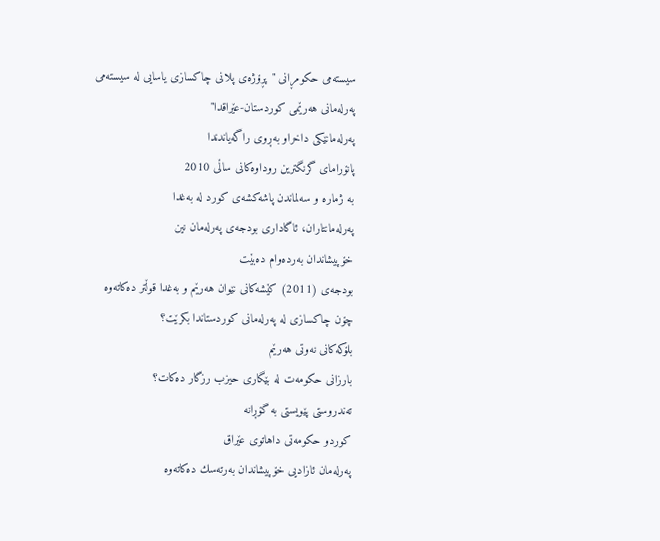سیسته‌می حكومڕانی "پڕۆژه‌ی پلانی چاكسازی یاسایی له‌ سیسته‌می په‌رله‌مانی هه‌رێمی كوردستان-عێراقدا"
په‌رله‌مانێكی‌ داخراو به‌ڕوی‌ راگه‌یاندندا
پانۆرامای گرنگترین روداوه‌کانی ساڵی 2010
به‌ ژماره‌ و سه‌لماندن پاشه‌كشه‌ی‌ كورد له‌ به‌غدا
په‌رله‌مانتاران، ئاگاداری‌ بودجه‌ی‌ په‌رله‌مان نین
خۆپیشاندان به‌رده‌وام ده‌بێت
بودجه‌ی‌ (2011) كێشه‌كانی‌ نێوان هه‌رێم ‌و به‌غدا قوڵتر ده‌كاته‌وه
چۆن چاکسازی له‌ په‌رله‌مانی کوردستاندا بکرێت؟
بلۆکه‌کانی نه‌وتی هه‌رێم
بارزانی‌ حكومه‌ت له‌ بێگاری‌ حیزب رزگار ده‌كات؟
ته‌ندروستی‌ پێویستی به‌ گۆڕانه‌
کوردو حکومه‌تی داهاتوی عێراق
په‌رله‌مان ‌ئازادیی خۆپیشاندان به‌رته‌سك ده‌کاته‌وه‌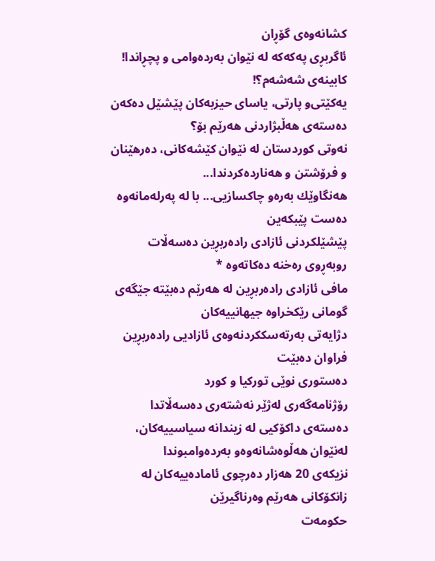كشانه‌وه‌ی‌ گۆڕان
ئاگربڕی‌ په‌كه‌كه‌ له‌ نێوان به‌رده‌وامی‌ و پچڕاندا!
كابینه‌ی‌ شه‌شه‌م؟!
یه‌كێتی‌و پارتی‌، یاسای حیزبه‌كان پێشێل ده‌كه‌ن
ده‌سته‌ی‌ هه‌ڵبژاردنی‌ هه‌رێم بۆ؟
نەوتی کوردستان لە نێوان کێشەکانی، دەرهێنان و فرۆشتن و هەناردەکردندا...
هه‌نگاوێك به‌ره‌و چاكسازیی‌... با له‌ په‌رله‌مانه‌وه‌ ده‌ست پێبكه‌ین
پێشێلكردنی‌ ئازادی‌ راده‌ربڕین ده‌سه‌ڵات روبه‌ڕوی‌ ره‌خنه‌ ده‌كاته‌وه‌ *
مافی ئازادی‌ راده‌ربڕین له‌ هه‌رێم ده‌بێته‌ جێگه‌ی‌ گومانی‌ رێكخراوه‌ جیهانییه‌كان
دژایه‌تی‌ به‌رته‌سككردنه‌وه‌ی‌ ئازادیی‌ راده‌ربڕین فراوان ده‌بێت
ده‌ستوری‌ نوێی‌ توركیا و كورد
رۆژنامه‌گه‌ری‌ له‌ژێر نه‌شته‌ری‌ ده‌سه‌ڵاتدا
ده‌سته‌ی‌ داكۆكیی‌ له‌ زیندانه‌ سیاسییه‌كان، له‌نێوان هه‌ڵوه‌شانه‌وه‌و به‌رده‌وامبوندا
نزیکه‌ی 20 هه‌زار ده‌رچوی ئاماده‌ییه‌کان له‌ زانكۆكانی هه‌رێم وه‌رناگیرێن
حكومه‌ت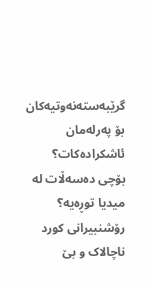گرێبه‌سته‌نه‌وتیه‌كان بۆ په‌رله‌مان ئاشكراده‌كات؟
بۆچی‌ ده‌سه‌ڵات له‌ میدیا توڕه‌یه‌؟
رۆشنبیرانی‌ كورد ناچالاک و بێ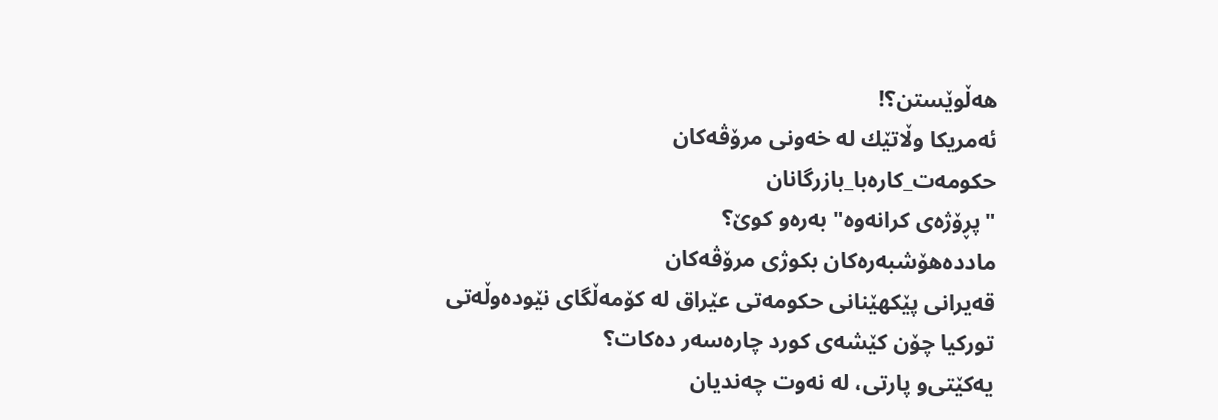هه‌ڵوێستن؟!
ئه‌مریكا وڵاتێك له‌ خه‌ونی‌ مرۆڤه‌كان
حكومه‌ت_كاره‌با_بازرگانان
"پڕۆژه‌ی‌ كرانه‌وه‌" به‌ره‌و كوێ‌؟
مادده‌هۆشبه‌ره‌كان بكوژی‌ مرۆڤه‌كان
قه‌یرانی‌ پێكهێنانی‌ حكومه‌تی‌ عێراق له‌ كۆمه‌ڵگای‌ نێوده‌وڵه‌تی‌
توركیا چۆن كێشه‌ی‌ كورد چاره‌سه‌ر ده‌كات؟
یه‌كێتی‌‌و پارتی‌، له‌ نه‌وت چه‌ندیان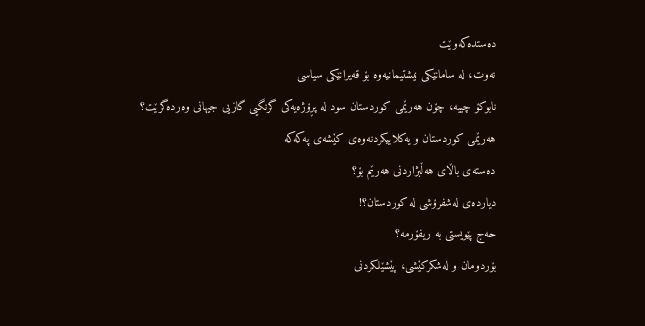ده‌ستده‌كه‌وێت
نه‌وت، له‌ سامانێكی نیشتیمانیه‌وه‌ بۆ قه‌یرانێكی سیاسی
نابوكۆ چییه‌، چۆن هه‌رێمی‌ كوردستان سود له‌ پڕۆژه‌یه‌كی‌ گرنگیی‌ گازیی‌ جیهانی‌ وه‌رده‌گرێت؟
هه‌رێمی كوردستان و یه‌كلاییكردنه‌وه‌ی كێشه‌ی په‌كه‌كه‌
ده‌سته‌ی باڵای هه‌ڵبژاردنی هه‌رێم بۆ؟
دیارده‌ی‌ له‌شفرۆشی‌ له‌ كوردستان؟!
حه‌ج پێویستی‌ به‌ ریفۆرمه‌؟
بۆردومان و له‌شكركێشی‌، پێشێلكردنی‌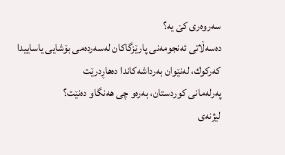سه‌روه‌ری‌ كێ یه‌؟
ده‌سه‌ڵاتی ئه‌نجومه‌نی پارێزگاكان له‌سه‌رده‌می بۆشایی یاساییدا
كه‌ركوك، له‌نێوان به‌رداشه‌كاندا ده‌هاڕدرێت
په‌رله‌مانی‌ كوردستان، به‌ره‌و چی‌ هه‌نگاو ده‌نێت؟
لیژنه‌ی‌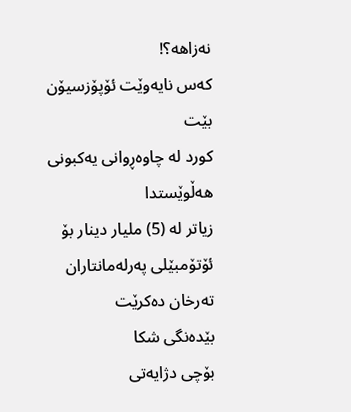نه‌زاهه‌؟!
كه‌س نایه‌وێت ئۆپۆزسیۆن بێت
كورد له‌ چاوه‌ڕوانی یه‌كبونی هه‌ڵوێستدا
زیاتر له‌ (5) ملیار دینار بۆ ئۆتۆمبێلی‌ په‌رله‌مانتاران ته‌رخان ده‌كرێت
بێده‌نگی‌ شكا
بۆچی دژایه‌تی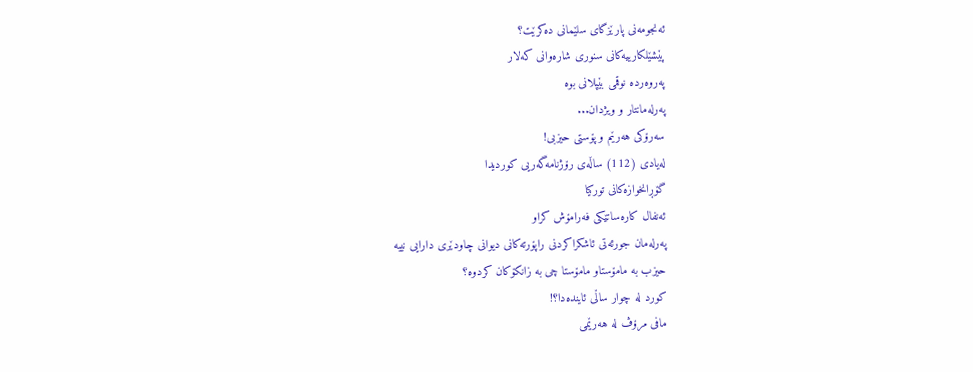ئه‌نجومه‌نی پارێزگای سلێمانی ده‌كرێت؟
پێشێلكارییه‌كانی‌ سنوری‌ شاره‌وانی‌ كه‌لار
په‌روه‌رده‌ نوقمی‌ بێپلانی‌ بوه‌
په‌رله‌مانتار و ویژدان...
سه‌رۆكی‌ هه‌رێم و پۆستی‌ حیزبی‌!
له‌یادی‌ (112) ساڵه‌ی‌ رۆژنامه‌گه‌ریی‌ كوردیدا
گۆڕانخوازه‌كانی‌ توركیا
ئه‌نفال كاره‌ساتێكی‌ فه‌رامۆش كراو
په‌رله‌مان جورئه‌تی‌ ئاشكراكردنی‌ راپۆرته‌كانی‌ دیوانی‌ چاودێری‌ دارایی‌ نییه‌
حیزب به‌ مامۆستا‌و مامۆستا چی‌ به‌ زانكۆكان كردوه‌؟
كورد له‌ چوار ساڵی ئاینده‌دا؟!
مافی‌ مرۆڤ له‌ هه‌رێمی‌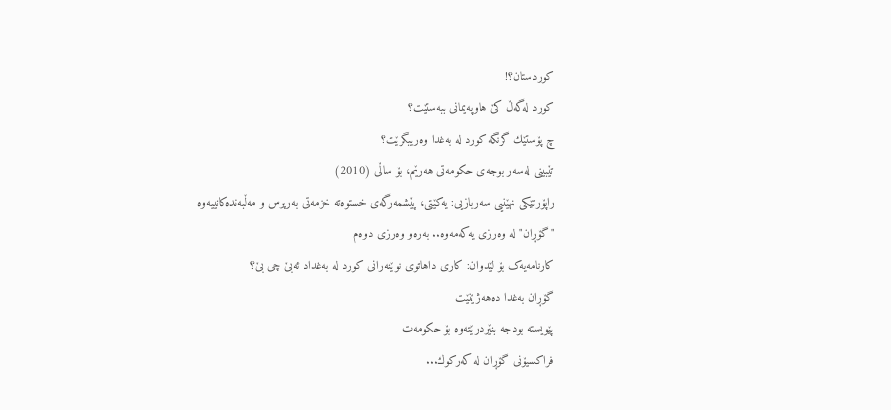كوردستان؟!
كورد له‌گه‌ڵ كێ هاوپه‌یمانی ببه‌ستێت؟
چ پۆستێك گرنگه‌ كورد له‌ به‌غدا وه‌ریبگرێت؟
تێبینی‌ له‌سه‌ر بوجه‌ی‌ حكومه‌تی‌ هه‌رێم، بۆ ساڵی‌ (2010)
راپۆرتێكی‌ نهێنیی‌ سه‌ربازیی‌: یه‌كێتی‌، پێشمه‌رگه‌ی‌ خستوه‌ته‌ خزمه‌تی‌ به‌رپرس ‌و مه‌ڵبه‌نده‌كانییه‌وه‌
"گۆڕان" له‌ وه‌رزی‌ یه‌كه‌مه‌وه‌.. به‌ره‌و وه‌رزی‌ دوه‌م
کارنامه‌یه‌ک بۆ لێدوان: کاری داهاتوی نوێنه‌رانی کورد له‌ به‌غداد ئه‌بێ چی بێ؟
گۆڕان به‌غدا ده‌هه‌ژێنێت
پێویسته‌ بودجه‌ بنێردرێته‌وه‌ بۆ حكومه‌ت
فراكسیۆنی‌ گۆڕان له‌ كه‌ركوك...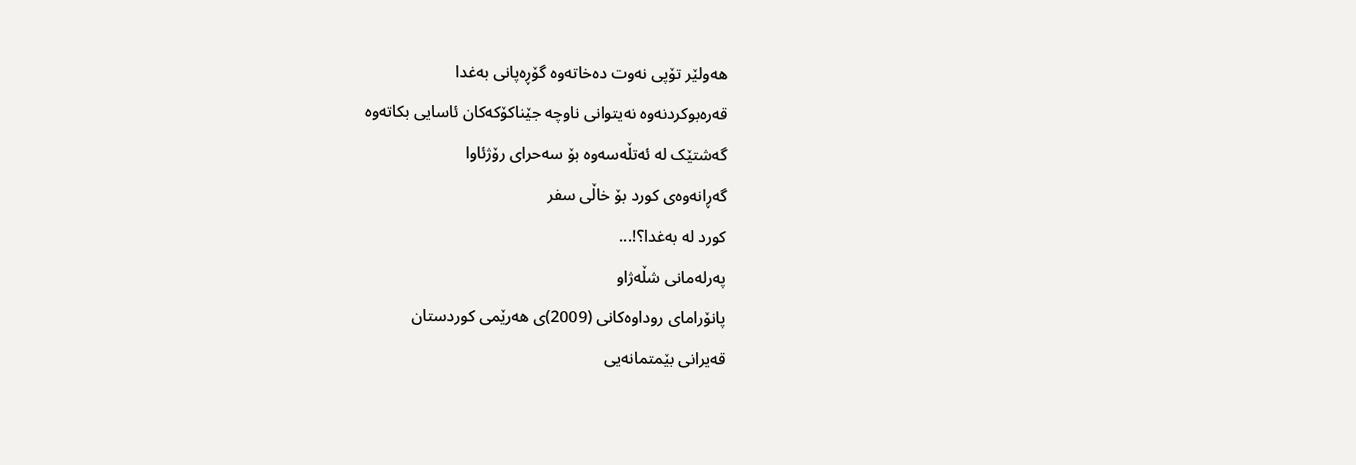هه‌ولێر تۆپی‌ نه‌وت ده‌خاته‌وه‌ گۆڕه‌پانی‌ به‌غدا
قه‌ره‌بوكردنه‌وه‌ نه‌یتوانی ناوچه‌ جێناكۆكه‌كان ئاسایی‌ بكاته‌وه‌
گه‌شتێک له‌ ئه‌تڵه‌سه‌وه‌ بۆ سه‌حرای رۆژئاوا
گه‌ڕانه‌وه‌ی‌ كورد بۆ خاڵی‌ سفر
كورد له‌ به‌غدا؟!...
په‌رله‌مانی‌ شڵه‌ژاو
پانۆرامای‌ روداوه‌كانی‌ (2009)ی‌ هه‌رێمی‌ كوردستان
قه‌یرانی بێمتمانه‌یی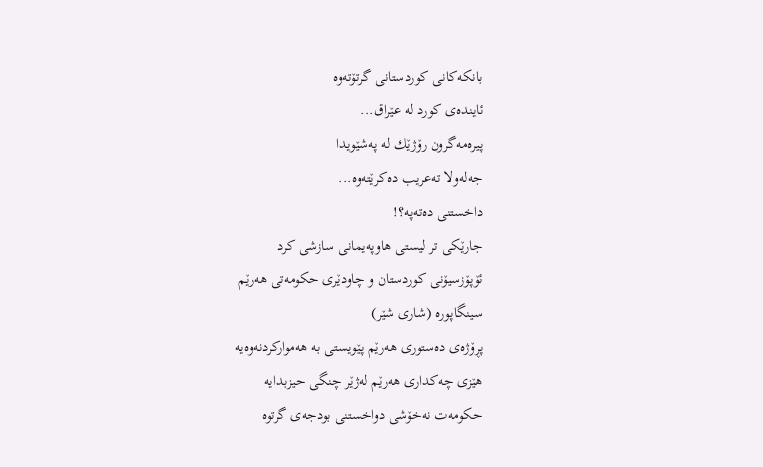بانكه‌كانی‌ كوردستانی‌ گرتۆته‌وه‌
ئاینده‌ی‌ كورد له‌ عێراق...
پیره‌مه‌گرون رۆژێك له‌ په‌شێویدا
جه‌له‌ولا ته‌عریب ده‌كرێته‌وه‌...
داخستنی‌ ده‌ته‌په‌؟!
جارێكی تر لیستی هاوپه‌یمانی سازشی كرد
ئۆپۆزسیۆنی‌ كوردستان و چاودێری‌ حكومه‌تی‌ هه‌رێم
سینگاپوره‌ (شاری شێر)
پڕۆژه‌ی‌ ده‌ستوری‌ هه‌رێم پێویستی‌ به‌ هه‌مواركردنه‌وه‌یه‌
هێزی‌ چه‌كداری‌ هه‌رێم له‌ژێر چنگی‌ حیزبدایه‌
حكومه‌ت نه‌خۆشی‌ دواخستنی‌ بودجه‌ی‌ گرتوه‌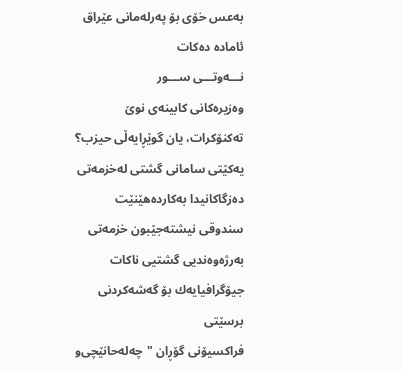به‌عس خۆی‌ بۆ په‌رله‌مانی‌ عێراق ئاماده‌ ده‌كات
نـــه‌وتـــی‌ ســـور
وه‌زیره‌كانی‌ كابینه‌ی‌ نوێ‌
ته‌كنۆكرات، یان گوێڕایه‌ڵی‌ حیزب؟
یه‌كێتی‌ سامانی‌ گشتی‌ له‌خزمه‌تی‌ ده‌زگاكانیدا به‌كارده‌هێنێت
سندوقی‌ نیشته‌جێبون خزمه‌تی‌ به‌رژه‌وه‌ندیی‌ گشتیی‌ ناكات
جیۆگرافیایه‌ك بۆ گه‌شه‌كردنی‌ برسێتی‌
فراكسیۆنی‌ گۆڕان "چه‌له‌حانێچی‌‌و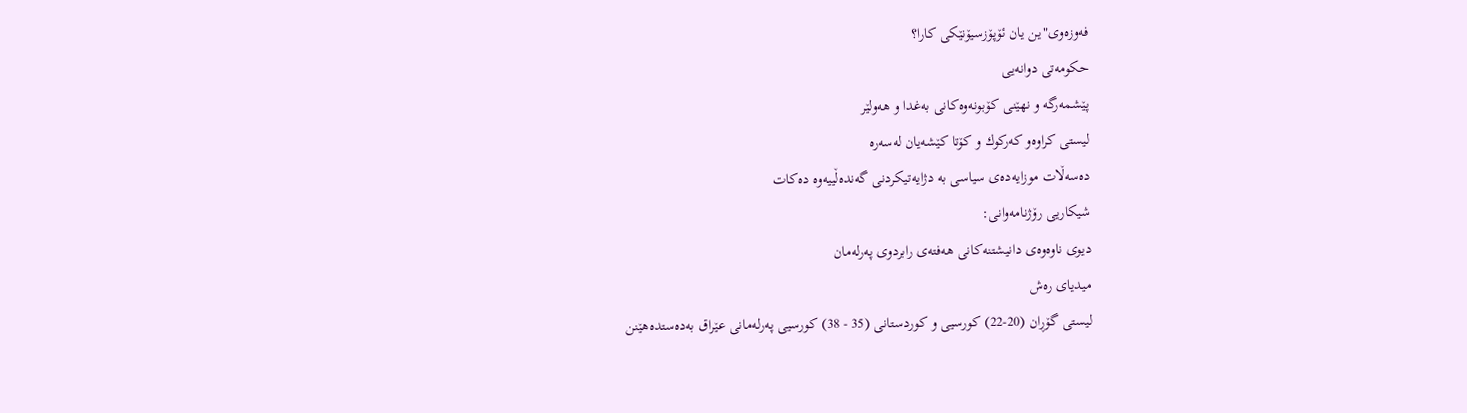فه‌وزه‌وی‌"ین یان ئۆپۆزسیۆنێكی‌ كارا؟
حكومه‌تی‌ دوانه‌یی‌
پێشمه‌رگه‌ و نهێنی‌ كۆبونه‌وه‌كانی‌ به‌غدا و هه‌ولێر
لیستی‌ كراوه‌‌و كه‌ركوك ‌و كۆتا كێشه‌یان له‌سه‌ره‌
ده‌سه‌ڵات موزایه‌ده‌ی‌ سیاسی‌ به‌ دژایه‌تیكردنی‌ گه‌نده‌ڵییه‌وه‌ ده‌كات
شیكاریی رۆژنامه‌وانی‌:
دیوی‌ ناوه‌وه‌ی‌ دانیشتنه‌كانی‌ هه‌فته‌ی‌ رابردوی‌ په‌رله‌مان
میدیای‌ ره‌ش
لیستی‌ گۆڕان (20-22) كورسیی‌ و كوردستانی‌ (35 - 38) كورسیی په‌رله‌مانی‌ عێراق به‌ده‌ستده‌هێنن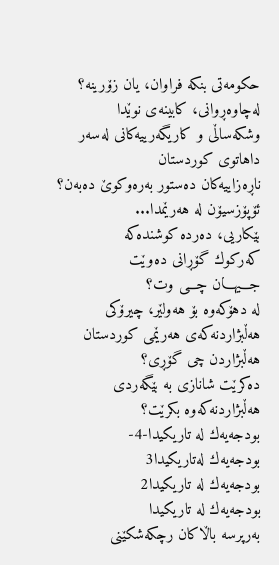حكومه‌تی‌ بنكه‌ فراوان، یان زۆرینه‌؟
له‌چاوه‌ڕوانی، كابینه‌ی‌ نوێدا
وشکه‌ساڵی ‌و کاریگه‌رییه‌کانی له‌سه‌ر داهاتوی کوردستان
ناڕه‌زاییه‌كان ده‌ستور به‌ره‌وكوێ‌ ده‌به‌ن؟
ئۆپۆزسیۆن له‌ هه‌رێمدا...
بێكاریی‌، ده‌رده‌ كوشنده‌كه‌
كه‌ركوك گۆڕانی‌ ده‌وێت
جـــیهـــان چـــی‌ ‌وت؟
له‌ دهۆكه‌وه‌ بۆ هه‌ولێر، چیرۆكی‌ هه‌ڵبژاردنه‌كه‌ی‌ هه‌رێمی‌ كوردستان
هه‌ڵبژاردن چی‌ گۆڕی‌؟
ده‌كرێت شانازی‌ به‌ بێگه‌ردی‌ هه‌ڵبژاردنه‌كه‌وه‌ بكرێت؟
بودجه‌یه‌ك له‌ تاریكیدا-4-
بودجه‌یه‌ك له‌تاریكیدا3
بودجه‌یه‌ك له‌ تاریكیدا2
بودجه‌یه‌ك له‌ تاریكیدا
به‌رپرسه‌ باڵاكان رچكه‌شكێنی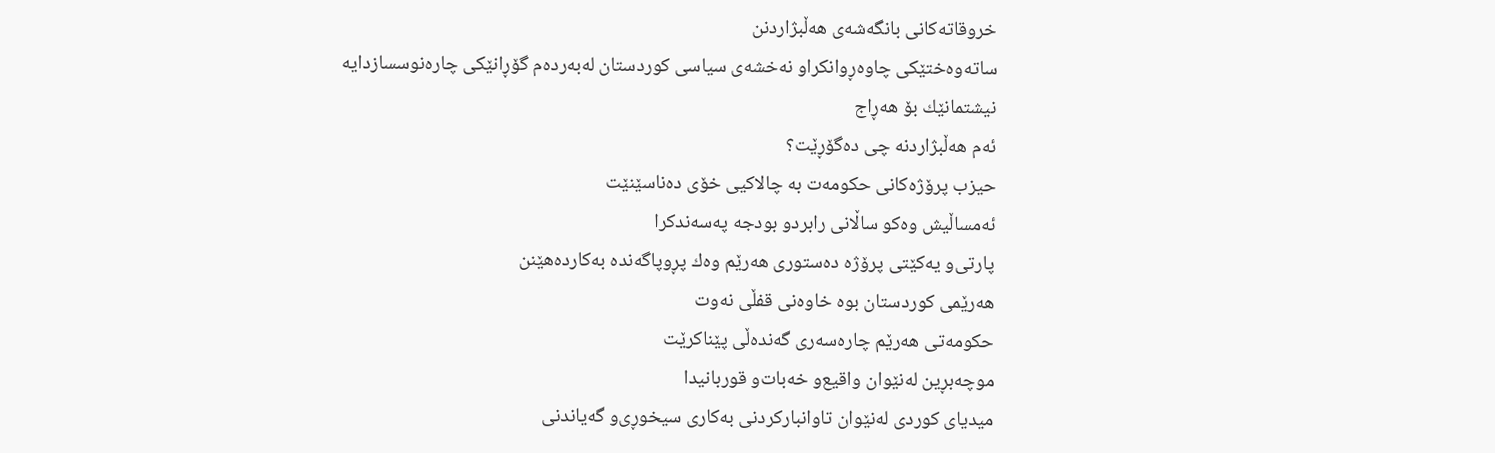خروقاته‌كانی‌ بانگه‌شه‌ی‌ هه‌ڵبژاردنن
ساته‌وه‌ختێكی‌ چاوه‌ڕوانكراو نه‌خشه‌ی‌ سیاسی‌ كوردستان له‌به‌رده‌م گۆڕانێكی‌ چاره‌نوسسازدایه‌
نیشتمانێك بۆ هه‌ڕاج
ئه‌م هه‌ڵبژاردنه‌ چی‌ ده‌گۆڕێت؟
حیزب پرۆژه‌كانی‌ حكومه‌ت به‌ چالاكیی خۆی ده‌ناسێنێت
ئه‌مساڵیش وه‌كو ساڵانی‌ رابردو بودجه‌ په‌سه‌ندكرا
پارتی‌‌و یه‌كێتی‌ پرۆژه‌ ده‌ستوری‌ هه‌رێم وه‌ك پڕوپاگه‌نده‌ به‌كارده‌هێنن
هه‌رێمی‌ كوردستان بوه‌ خاوه‌نی‌ قفڵی‌ نه‌وت
حكومه‌تی‌ هه‌رێم چاره‌سه‌ری‌ گه‌نده‌ڵی‌ پێناكرێت
موچه‌بڕین له‌نێوان واقیع‌و خه‌بات‌و قوربانیدا
میدیای‌ كوردی‌ له‌نێوان تاوانباركردنی‌ به‌كاری‌ سیخوڕی‌‌و گه‌یاندنی‌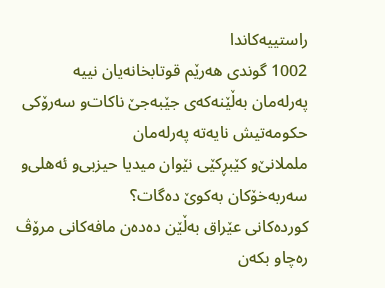راستییه‌كاندا
1002 گوندی‌ هه‌رێم قوتابخانه‌یان نییه‌
په‌رله‌مان به‌ڵێنه‌كه‌ی‌ جێبه‌جێ‌ ناكات‌و سه‌رۆكی‌ حكومه‌تیش نایه‌ته‌ په‌رله‌مان
ململانێ‌و كێبڕكێی نێوان میدیا حیزبی‌و ئه‌هلی‌و سه‌ربه‌خۆكان به‌كوێ ده‌گات؟
كورده‌كانی عێراق به‌ڵێن ده‌ده‌ن مافه‌كانی مرۆڤ ره‌چاو بكه‌ن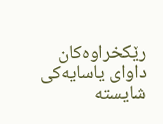رێكخراوه‌كان داوای‌ یاسایه‌كی‌ شایسته‌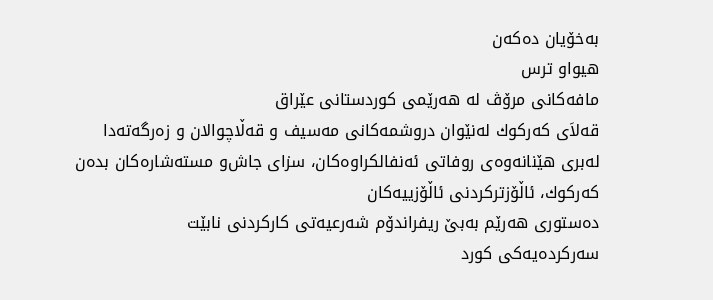به‌خۆیان ده‌كه‌ن
هیواو ترس
مافه‌كانی‌ مرۆڤ له‌ هه‌رێمی‌ كوردستانی‌ عێراق
قه‌لاَی كه‌ركوك له‌نێوان دروشمه‌كانی مه‌سیف و قه‌ڵاچوالان و زه‌رگه‌ته‌دا
له‌بری هێنانه‌وه‌ی روفاتی ئه‌نفالكراوه‌كان، سزای جاش‌و مسته‌شاره‌كان بده‌ن
كه‌ركوك، ئاڵۆزتركردنی ئاڵۆزییه‌كان
ده‌ستوری‌ هه‌رێم به‌بێ‌ ریفراندۆم شه‌رعیه‌تی‌ كاركردنی‌ نابێت
سه‌ركرده‌یه‌كی كورد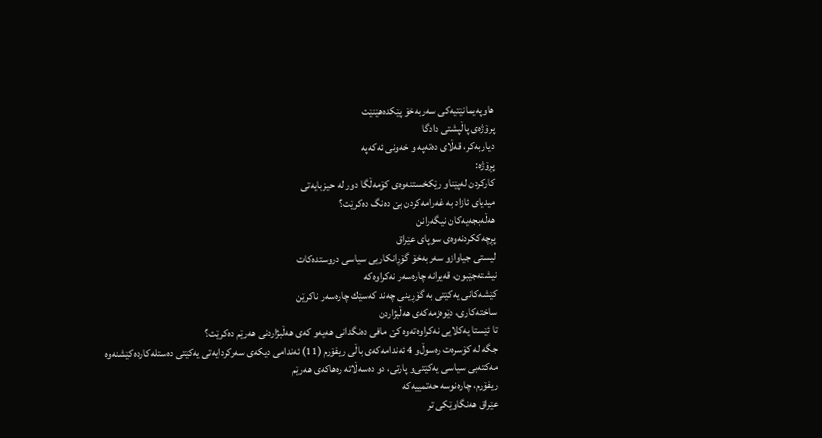هاوپه‌یمانێتیه‌کی سه‌ربه‌خۆ پێكده‌هێنێت
پرۆژه‌ی‌ پاڵپشتی‌ دادگا
دیاربه‌كر، قه‌ڵای‌ ده‌ته‌په‌ ‌و خه‌ونی‌ ئه‌كه‌په‌
پڕۆژه‌:
کارکردن له‌پێناو رێکخستنه‌وه‌ی کۆمه‌ڵگا دور له‌ حیزبایه‌تی
میدیای‌ ئازاد به‌ غه‌رامه‌كردن بێ‌ ده‌نگ ده‌كرێت؟
هه‌ڵه‌بجه‌یه‌كان نیگه‌رانن
پڕچه‌ككردنه‌وه‌ی سوپای عێراق
لیستی‌ جیاواز‌و سه‌ربه‌خۆ گۆڕانكاریی‌ سیاسی‌ دروستده‌كات
نیشته‌جێبون، قه‌یرانه‌ چاره‌سه‌ر نه‌كراوه‌كه‌
كێشه‌كانی‌ یه‌كێتی‌ به‌ گۆڕینی‌ چه‌ند كه‌سێك چاره‌سه‌ر ناكرێن
ساخته‌كاری‌، دێوه‌زمه‌كه‌ی‌ هه‌ڵبژاردن
تا ئێستا یه‌كلایی‌ نه‌كراوه‌ته‌وه‌ كێ‌ مافی‌ ده‌نگدانی‌ هه‌یه‌‌و كه‌ی‌ هه‌ڵبژاردنی‌ هه‌رێم ده‌كرێت؟
جگه‌ له‌ كۆسره‌ت ره‌سوڵ‌و 4 ئه‌ندامه‌كه‌ی‌ باڵی‌ ریفۆرم (11) ئه‌ندامی‌ دیكه‌ی‌ سه‌ركردایه‌تی‌ یه‌كێتی‌ ده‌ستله‌كارده‌كێشنه‌وه‌
مه‌كته‌بی‌ سیاسی‌ یه‌كێتی‌‌و پارتی‌، دو ده‌سه‌ڵاته‌ ره‌هاكه‌ی‌ هه‌رێم
ریفۆرم، چاره‌نوسه‌ حه‌تمییه‌كه‌
عێراق هه‌نگاوێكی‌ تر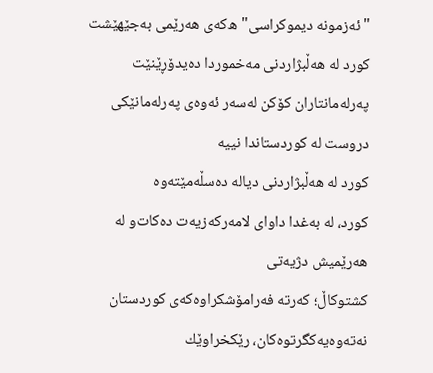"ئه‌زمونه‌ دیموكراسی"ه‌كه‌ی‌ هه‌رێمی‌ به‌جێهێشت
كورد له‌ هه‌ڵبژاردنی‌ مه‌خموردا ده‌یدۆڕێنێت
په‌رله‌مانتاران كۆكن له‌سه‌ر ئه‌وه‌ی‌ په‌رله‌مانێكی‌ دروست له‌ كوردستاندا نییه‌
كورد له‌ هه‌ڵبژاردنی‌ دیاله‌ ده‌سڵه‌مێته‌وه‌
كورد، له‌ به‌غدا داوای‌ لامه‌ركه‌زیه‌ت ده‌كات‌و له‌ هه‌رێمیش دژیه‌تی‌
كشتوكاڵ‌؛ كه‌رته‌ فه‌رامۆشكراوه‌كه‌ی‌ كوردستان
نه‌ته‌وه‌یه‌كگرتوه‌كان، رێكخراوێك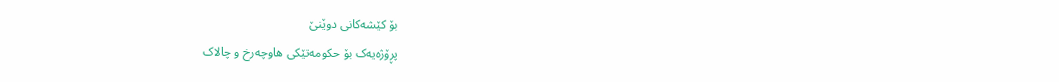بۆ كێشه‌كانی‌ دوێنێ‌
پڕۆژه‌یه‌ک بۆ حکومه‌تێکی هاوچه‌رخ و چالاک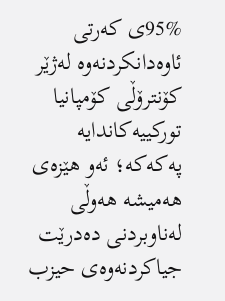95%ی‌ كه‌رتی‌ ئاوه‌دانكردنه‌وه‌ له‌ژێر كۆنترۆڵی‌ كۆمپانیا توركییه‌كاندایه‌
په‌كه‌كه‌؛ ئه‌و هێزه‌ی‌ هه‌میشه‌ هه‌وڵی‌ له‌ناوبردنی‌ ده‌درێت
جیاكردنه‌وه‌ی‌ حیزب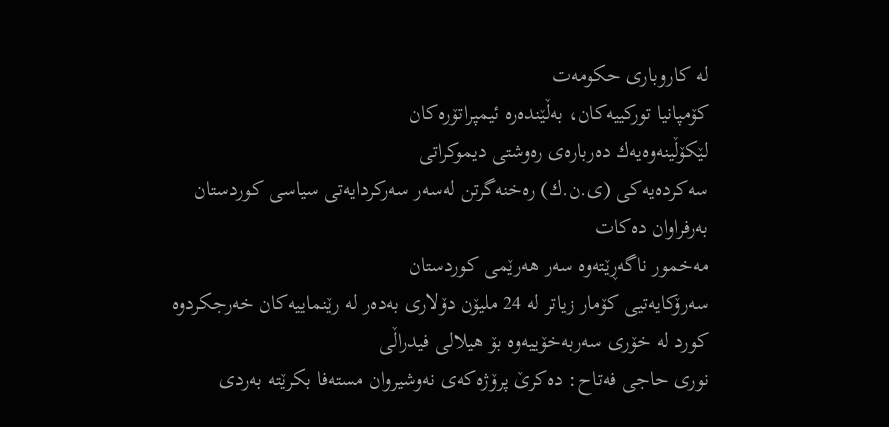له‌ كاروباری‌ حكومه‌ت
كۆمپانیا توركییه‌كان، به‌ڵێنده‌ره‌ ئیمپراتۆره‌كان
لێکۆڵینه‌وه‌یه‌ك‌ ده‌رباره‌ی ره‌وشتی دیموکراتی
سه‌كرده‌یه‌كی (ی‌.ن.ك) ره‌خنه‌گرتن له‌سه‌ر سه‌ركردایه‌تی‌ سیاسی كوردستان به‌رفراوان ده‌كات
مه‌خمور ناگه‌ڕێته‌وه‌ سه‌ر هه‌رێمی‌ كوردستان
سه‌رۆكایه‌تیی‌ كۆمار زیاتر له‌ 24 ملیۆن دۆلاری‌ به‌ده‌ر له‌ رێنماییه‌كان خه‌رجكردوه‌
كورد له‌ خۆری‌ سه‌ربه‌خۆییه‌وه‌ بۆ هیلالی‌ فیدراڵی‌
نوری‌ حاجی‌ فه‌تاح: ده‌كرێ‌ پرۆژه‌كه‌ی‌ نه‌وشیروان مسته‌فا بكرێته‌ به‌ردی‌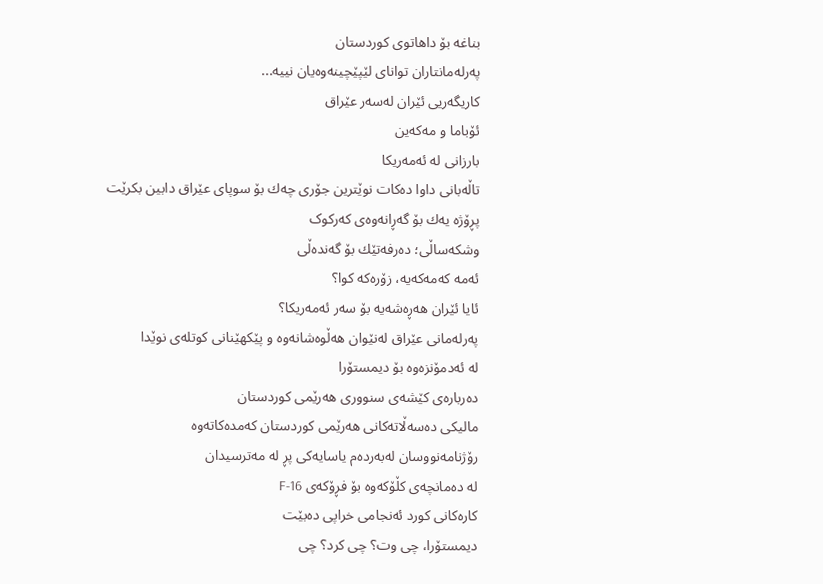بناغه‌ بۆ داهاتوی‌ كوردستان
په‌رله‌مانتاران توانای‌ لێپێچینه‌وه‌یان نییه‌...
كاریگه‌ریی ئێران له‌سه‌ر عێراق
ئۆباما و مه‌كه‌ین
بارزانی‌ له‌ ئه‌مه‌ریكا
تاڵه‌بانی‌ داوا ده‌كات نوێترین جۆری‌ چه‌ك بۆ سوپای‌ عێراق دابین بكرێت
پڕۆژه یه‌ك‌ بۆ گه‌ڕانه‌وه‌ی که‌رکوک
وشكه‌ساڵی‌؛ ده‌رفه‌تێك بۆ گه‌نده‌ڵی‌
ئه‌مه‌ كه‌مه‌كه‌یه‌، زۆره‌كه‌ كوا؟
ئایا ئێران‌ هه‌ڕه‌شه‌یه‌ بۆ سه‌ر ئه‌مه‌ریكا؟
په‌رله‌مانی‌ عێراق له‌نێوان هه‌ڵوه‌شانه‌وه‌ ‌و پێكهێنانی‌ كوتله‌ی‌ نوێدا
له‌ ئه‌دمۆنزه‌وه‌ بۆ دیمستۆرا
ده‌رباره‌ی‌ كێشه‌ی‌ سنووری‌ هه‌رێمی‌ كوردستان
مالیكی‌ ده‌سه‌ڵاته‌كانی‌ هه‌رێمی‌ كوردستان كه‌مده‌كاته‌وه‌
رۆژنامه‌نووسان له‌به‌رده‌م یاسایه‌كی‌ پڕ له‌ مه‌ترسیدان
له‌ ده‌مانچه‌ی‌ كڵۆكه‌وه‌ بۆ فڕۆكه‌ی‌ F-16
كاره‌كانی‌ كورد ئه‌نجامی‌ خراپی‌ ده‌بێت
دیمستۆرا، چی‌ وت؟ چی كرد؟ چی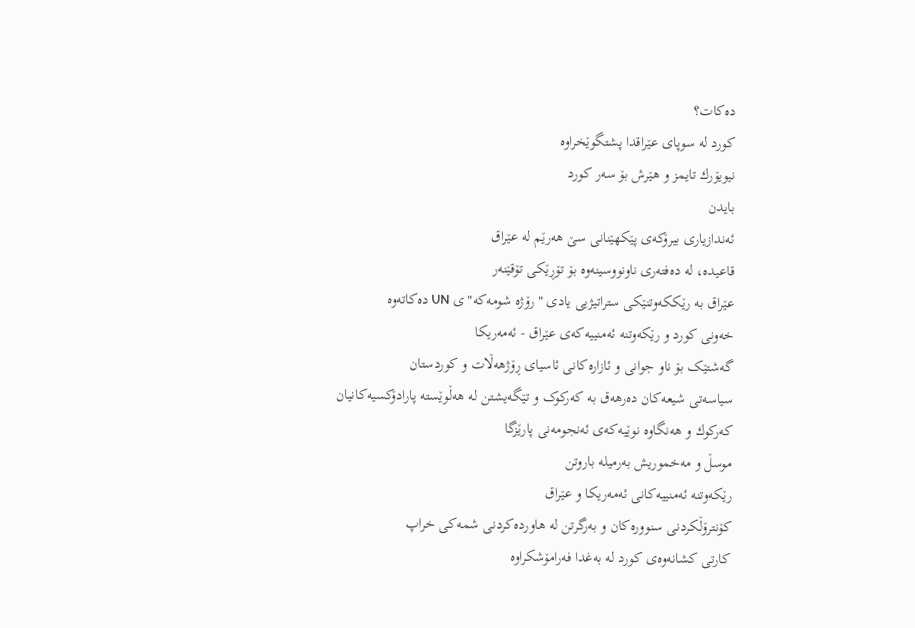ده‌كات؟
كورد له‌ سوپای‌ عێراقدا پشتگوێخراوه‌
نیویۆرك تایمز و هێرش بۆ سه‌ر كورد
بایدن
ئه‌ندازیاری بیرۆکه‌ی پێکهێنانی سێ هه‌رێم له‌ عێراق
قاعیده‌، له‌ ده‌فته‌ری‌ ناونووسینه‌وه‌ بۆ تۆڕێكی‌ تۆقێنه‌ر
عێراق به‌ رێككه‌وتنێكی‌ ستراتیژیی‌ یادی‌ "رۆژه‌ شومه‌كه‌"ی‌ UN ده‌كاته‌وه‌
خه‌ونی‌ كورد و رێكه‌وتنه‌ ئه‌منییه‌كه‌ی‌ عێراق - ئه‌مه‌ریكا
گه‌شتێک بۆ‌ ناو جوانی و ئازاره‌کانی ئاسیای ڕۆژهه‌ڵات و کوردستان
سیاسه‌تی شیعه‌کان ده‌رهه‌ق به‌ که‌رکوک و تێگه‌یشتن له‌ هه‌ڵوێسته‌ پارادۆکسیه‌کانیان‌
كه‌ركوك و هه‌نگاوه‌ نوێیه‌كه‌ی ئه‌نجومه‌نی پارێزگا
موسڵ و مه‌خموریش به‌رمیله‌ باروتن
رێكه‌وتنه‌ ئه‌منییه‌كانی‌ ئه‌مه‌ریكا و عێراق
كۆنترۆڵكردنی سنووره‌كان و به‌رگرتن له‌ هاورده‌كردنی شمه‌كی خراپ
كارتی‌ كشانه‌وه‌ی‌ كورد له‌ به‌غدا فه‌رامۆشكراوه‌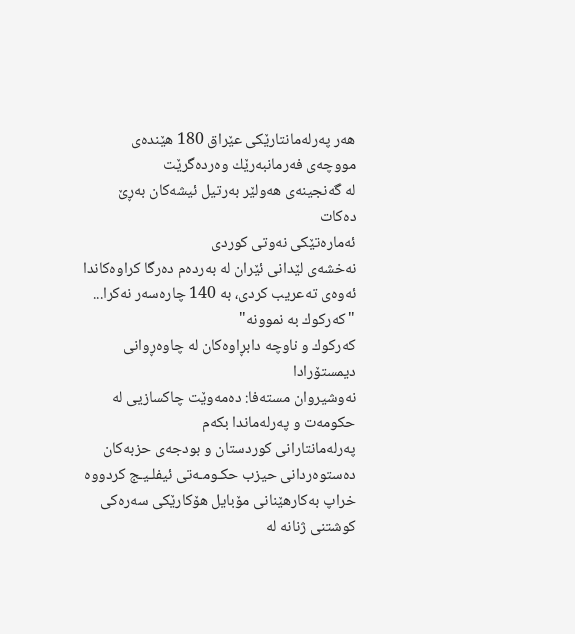هه‌ر په‌رله‌مانتارێكی‌ عێراق 180 هێنده‌ی‌ مووچه‌ی‌ فه‌رمانبه‌رێك وه‌رده‌گرێت
له‌ گه‌نجینه‌ی هه‌ولێر به‌رتیل ئیشه‌كان به‌ڕێ‌ ده‌كات
ئه‌ماره‌تێكی‌ نه‌وتی‌ كوردی‌
نه‌خشه‌ی لێدانی ئێران له‌ به‌رده‌م ده‌رگا كراوه‌كاندا
ئه‌وه‌ی‌ ته‌عریب كردی‌، به‌ 140 چاره‌سه‌ر نه‌كرا...
"كه‌ركوك به‌ نموونه‌"
كه‌ركوك و ناوچه‌ دابڕاوه‌كان له‌ چاوه‌ڕوانی دیمستۆرادا
نه‌وشیروان مسته‌فا: ده‌مه‌وێت چاكسازیی‌ له‌ حكومه‌ت و په‌رله‌ماندا بكه‌م
په‌رله‌مانتارانی كوردستان و بودجه‌ی حزبه‌كان
ده‌ستوه‌ردانی‌ حیزب حكـومـه‌تی‌ ئیفلـیـج كردووه‌
خراپ به‌كارهێنانی‌ مۆبایل هۆكارێكی‌ سه‌ره‌كی كوشتنی‌ ژنانه‌ له‌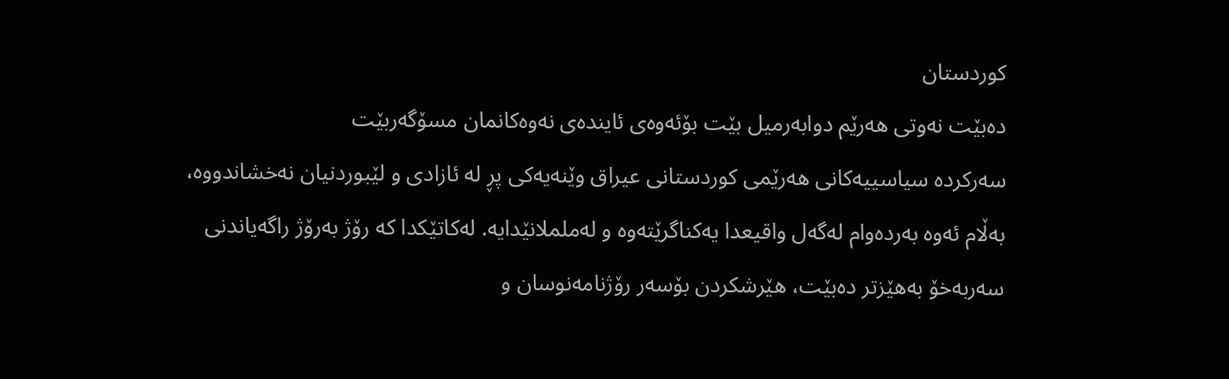كوردستان
ده‌بێت نه‌وتی‌ هه‌رێم دوابه‌رمیل بێت بۆئه‌وه‌ی‌ ئاینده‌ی‌ نه‌وه‌كانمان مسۆگه‌ربێت
سه‌ركرده‌ سیاسییه‌كانی هه‌رێمی كوردستانی عیراق وێنه‌یه‌كی پڕ له‌ ئازادی و لێبوردنیان نه‌خشاندووه‌، به‌ڵام ئه‌وه‌ به‌رده‌وام له‌گه‌ل واقیعدا یه‌كناگرێته‌وه‌ و له‌ململانێدایه‌. له‌كاتێكدا كه‌ رۆژ به‌رۆژ راگه‌یاندنی سه‌ربه‌خۆ به‌هێزتر ده‌بێت، هێرشكردن بۆسه‌ر رۆژنامه‌نوسان و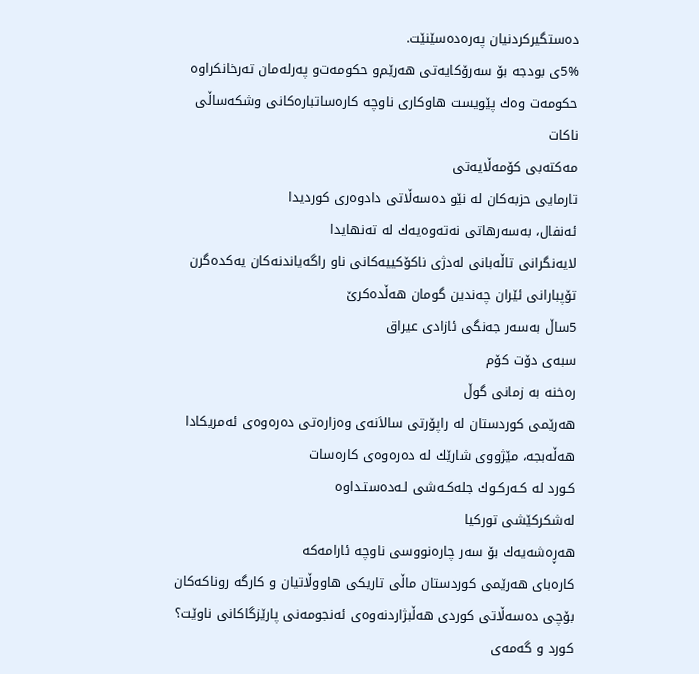ده‌ستگیركردنیان په‌ره‌ده‌سێنێت.
5%ی‌ بودجه‌ بۆ سه‌رۆكایه‌تی‌ هه‌رێم‌و حكومه‌ت‌و په‌رله‌مان ته‌رخانكراوه‌
حكومه‌ت وه‌ك پێویست هاوكاری‌ ناوچه‌ كاره‌ساتباره‌كانی‌ وشكه‌ساڵی‌ ناكات
مه‌كته‌بی‌ كۆمه‌ڵایه‌تی‌
تارمایی‌ حزبه‌كان له‌ نێو ده‌سه‌ڵاتی‌ دادوه‌ری کوردیدا
ئه‌نفال، به‌سه‌رهاتی نه‌ته‌وه‌یه‌ك له‌ ته‌نهایدا
لایه‌نگرانی‌ تاڵه‌بانی‌ له‌دژی‌ ناكۆكییه‌كانی‌ ناو راگه‌یاندنه‌كان یه‌كده‌گرن
تۆپبارانی‌ ئێران چه‌ندین گومان هه‌ڵده‌كرێ‌
5ساڵ به‌سه‌ر جه‌نگی‌ ئازادی‌ عیراق
سبه‌ی دۆت كۆم
ره‌خنه‌ به‌ زمانی‌ گوڵ
هه‌رێمی‌ كوردستان له‌ راپۆرتی‌ سالاَنه‌ی‌ وه‌زاره‌تی‌ ده‌ره‌وه‌ی‌ ئه‌مریكادا
هه‌ڵه‌بجه‌، مێژووی شارێك له‌ ده‌ره‌وه‌ی كاره‌سات
كـورد له‌ كـه‌ركـوك جله‌كـه‌شی‌ لـه‌ده‌ستـداوه‌
له‌شكركێشی توركیا
هه‌ڕه‌شه‌یه‌ك بۆ سه‌ر چاره‌نووسی ناوچه‌ ئارامه‌كه‌
كاره‌بای هه‌رێمی كوردستان ماڵی تاریكی هاووڵاتیان و كارگه‌ روناكه‌كان
بۆچی‌ ده‌سه‌ڵاتی‌ كوردی‌ هه‌ڵبژاردنه‌وه‌ی‌ ئه‌نجومه‌نی پارێزگاكانی ناوێت؟
كورد و گه‌مه‌ی‌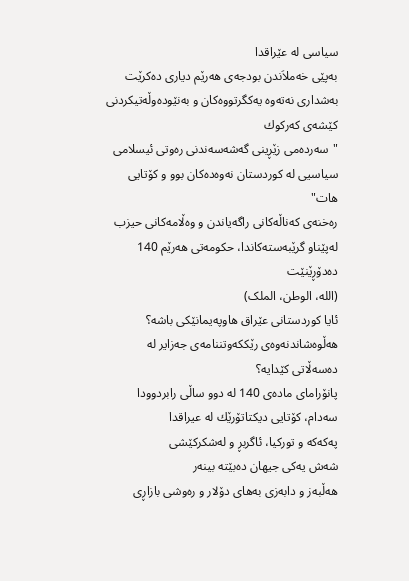سیاسی‌ له‌ عێراقدا
به‌پێی‌ خه‌ملاَندن بودجه‌ی‌ هه‌رێم دیاری‌ ده‌كرێت
به‌شداری نه‌ته‌وه‌ یه‌كگرتووه‌كان و به‌نێوده‌وڵه‌تیكردنی كێشه‌ی كه‌ركوك
"سه‌رده‌می‌ زێڕینی‌ گه‌شه‌سه‌ندنی‌ ره‌وتی‌ ئیسلامی‌ سیاسیی‌ له‌ كوردستان نه‌وه‌ده‌كان بوو و كۆتایی‌ هات"
ره‌خنه‌ی كه‌ناڵه‌كانی راگه‌یاندن و وه‌ڵامه‌كانی حیزب
له‌پێناو گرێبه‌سته‌كاندا، حكومه‌تی‌ هه‌رێم 140 ده‌دۆڕێنێت
(الله‌، الوطن، الملک)
ئایا كوردستانی‌ عێراق هاوپه‌یمانێكی‌ باشه‌؟
هه‌ڵوه‌شاندنه‌وه‌ی‌ رێككه‌وتننامه‌ی‌ جه‌زایر له‌ ده‌سه‌ڵاتی‌ كێدایه‌؟
پانۆرامای‌ ماده‌ی‌ 140 له‌ دوو ساڵی‌ رابردوودا
سه‌دام، كۆتایی دیكتاتۆرێك له‌ عیراقدا
په‌كه‌كه‌ و توركیا، ئاگربڕ و له‌شكركێشی‌
شه‌ش یه‌كی‌ جیهان ده‌بێته‌ بینه‌ر
هه‌ڵبه‌ز و دابه‌زی به‌های دۆلار و ره‌وشی بازاڕی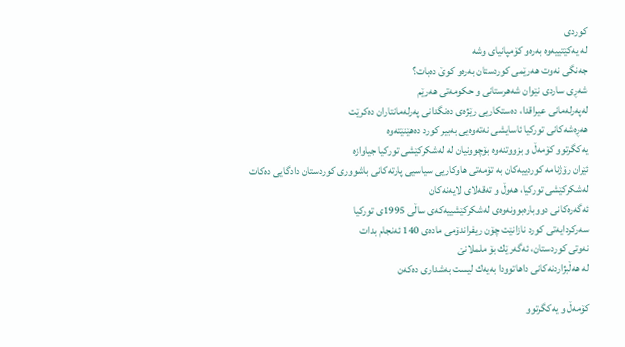كوردی
له‌ یه‌کێتییه‌وه‌ به‌ره‌و کۆمپانیای وشه‌
جه‌نگی‌ نه‌وت هه‌رێمی‌ كوردستان به‌ره‌و كوێ‌ ده‌بات؟
شه‌ڕی‌ ساردی‌ نێوان شه‌هرستانی‌ ‌و حكومه‌تی‌ هه‌رێم
له‌په‌رله‌مانی‌ عیراقدا، ده‌ستكاریی‌ رێژه‌ی‌ ده‌نگدانی‌ په‌رله‌مانتاران ده‌كرێت
هه‌ڕه‌شه‌كانی توركیا ئاسایشی نه‌ته‌وه‌یی به‌بیر كورد ده‌هێنێته‌وه‌
یه‌كگرتوو كۆمه‌ڵ‌ ‌و بزووتنه‌وه‌ بۆچوونیان له‌ له‌شكركێشی‌ توركیا جیاوازه‌
ئێران رۆژنامه‌ كوردییه‌كان به‌ تۆمه‌تی هاوكاریی سیاسیی پارته‌كانی‌ باشووری‌ كوردستان دادگایی ده‌كات
له‌شكركێشی توركیا، هه‌وڵ‌ و ته‌قه‌لای لایه‌نه‌كان
ئه‌گه‌ره‌كانی‌ دووباره‌بوونه‌وه‌ی‌ له‌شكركێشییه‌كه‌ی‌ ساڵی‌ 1995ی‌ توركیا
سه‌ركردایه‌تی‌ كورد نازانێت چۆن ریفراندۆمی‌ ماده‌ی‌ 140 ئه‌نجام بدات
نه‌وتی‌ كوردستان، ئه‌گه‌رێك بۆ ململانێ‌
له‌ هه‌ڵبژاردنه‌كانی‌ داهاتوودا به‌یه‌ك لیست به‌شداری‌ ده‌كه‌ن

كۆمه‌ڵ ‌‌و یه‌كگرتوو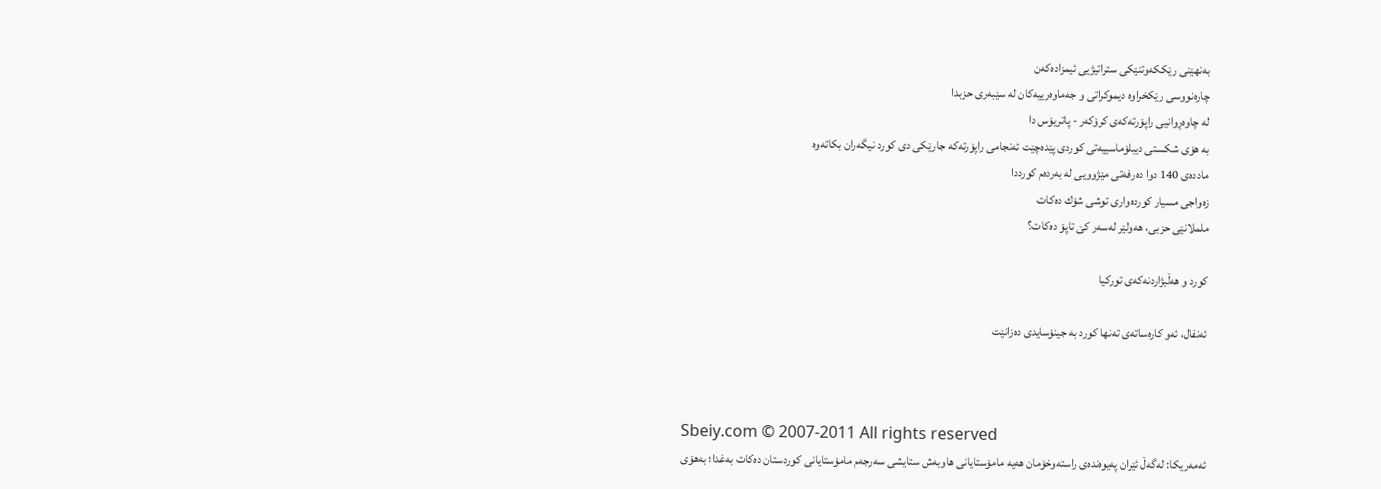به‌نهێنی‌ رێككه‌وتنێكی‌ ستراتیژیی‌ ئیمزاده‌كه‌ن
چاره‌نووسی‌ رێكخراوه‌ دیموكراتی و جه‌ماوه‌رییه‌كان له‌ سێبه‌ری‌ حزبدا
له‌ چاوه‌ڕوانیی‌ راپۆرته‌كه‌ی‌ كرۆكه‌ر - پاتریۆس دا
به‌ هۆی‌ شكستی‌ دیبلۆماسییه‌تی‌ كوردی پێده‌چێت ئه‌نجامی‌ راپۆرته‌كه‌ جارێكی‌ دی‌ كورد نیگه‌ران بكاته‌وه‌
مادده‌ی‌ 140 دوا ده‌رفه‌تی مێژوویی له‌ به‌رده‌م کورددا
زه‌واجی‌ مسیار كورده‌واری‌ توشی‌ شۆك ده‌كات
ململانێی‌ حزبی‌، هه‌ولێر له‌سه‌ر كێ‌ تاپۆ ده‌كات؟

کورد و هه‌ڵبژاردنه‌که‌ی تورکیا

ئه‌نفال، ئه‌و کاره‌ساته‌ی ته‌نها کورد به‌ جینۆسایدی ده‌زانێت



Sbeiy.com © 2007-2011 All rights reserved
ئه‌مه‌ریكا: له‌گه‌ڵ ئێران په‌یوه‌نده‌ی‌ راسته‌وخۆمان هه‌یه‌ مامۆستایانی هاوبه‌ش ستایشی سه‌رجه‌م مامۆستایانی‌ كوردستان ده‌كات به‌غدا؛ به‌هۆی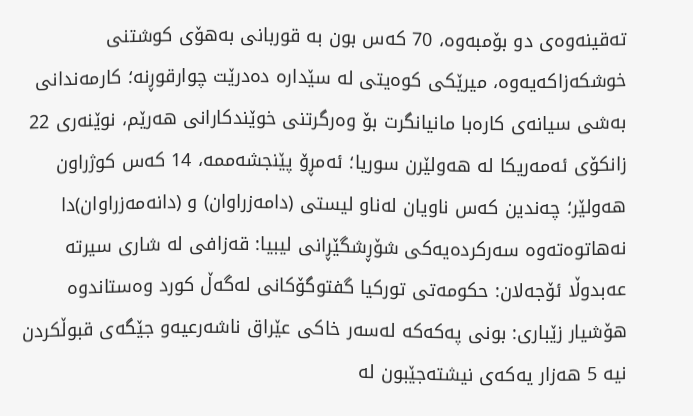ته‌قینه‌وه‌ی دو بۆمبه‌وه، 70 كه‌س بون به‌ قوربانی‌ به‌هۆی‌ كوشتنی‌ خوشكه‌زاكه‌یه‌وه‌، میرێكی كوه‌یتی‌ له‌ سێداره‌ ده‌درێت چوارقوڕنه‌؛ كارمه‌ندانی به‌شی سیانه‌ی كاره‌با مانیانگرت بۆ وه‌رگرتنی خوێندكارانی هه‌رێم، نوێنه‌ری‌ 22 زانكۆی‌ ئه‌مه‌ریكا له‌ هه‌ولێرن سوریا؛ ئه‌مڕۆ پێنجشه‌ممه‌، 14 كه‌س كوژراون هه‌ولێر؛ چه‌ندین كه‌س ناویان له‌ناو ليستى (دامه‌زراوان) و (دانه‌مه‌زراوان)دا نه‌هاتوه‌ته‌وه‌ سه‌ركرده‌یه‌كی شۆڕشگێڕانی‌ لیبیا: قه‌زافی له‌ شاری‌ سیرته‌ عه‌بدوڵا ئۆجه‌لان: حكومه‌تی‌ توركیا گفتوگۆكانی‌ له‌گه‌ڵ كورد وه‌ستاندوه‌ هۆشیار زێباری‌: بونی په‌كه‌كه‌ له‌سه‌ر خاكی عێراق ناشه‌رعیه‌و جێگه‌ی‌ قبوڵكردن نیه‌ 5 هه‌زار یه‌كه‌ی‌ نیشته‌جێبون له‌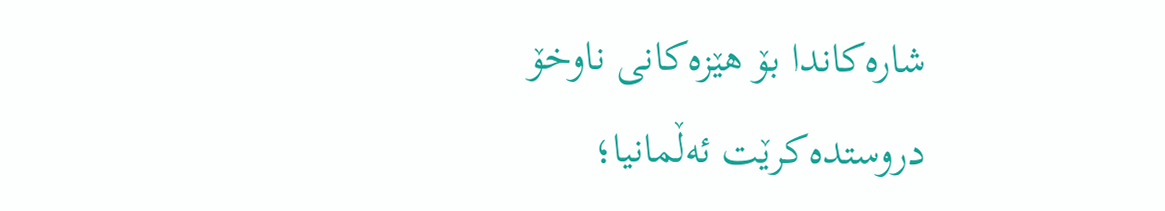شاره‌كاندا بۆ هێزه‌كانی ناوخۆ دروستده‌كرێت ئه‌ڵمانیا؛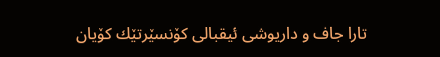تارا جاف و داریوشی‌ ئیقبالی‌ كۆنسێرتێك كۆیان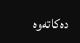ده‌كاته‌وه‌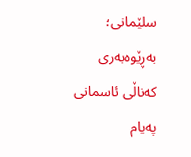سلێمانی؛ به‌ڕێوه‌به‌ری كه‌ناڵی ئاسمانی په‌یام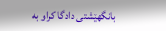بانگهێشتی دادگا کراو به‌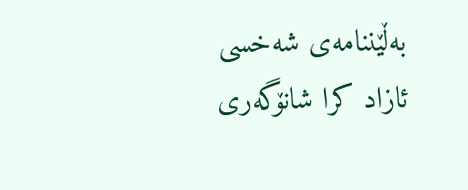به‌ڵێننامه‌ی شه‌خسی ئازاد کرا شانۆگه‌ری‌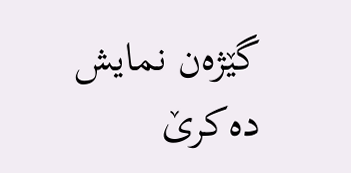گێژه‌ن نمایش ده‌كرێ